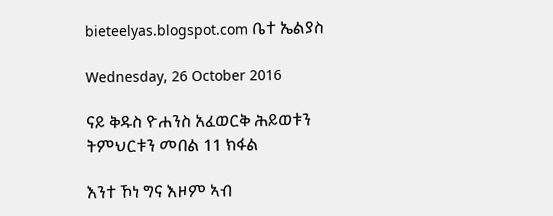bieteelyas.blogspot.com ቤተ ኤልያስ

Wednesday, 26 October 2016

ናይ ቅዱስ ዮሐንስ አፈወርቅ ሕይወቱን ትምህርቱን መበል 11 ክፋል

እንተ ኾነ ግና እዞም ኣብ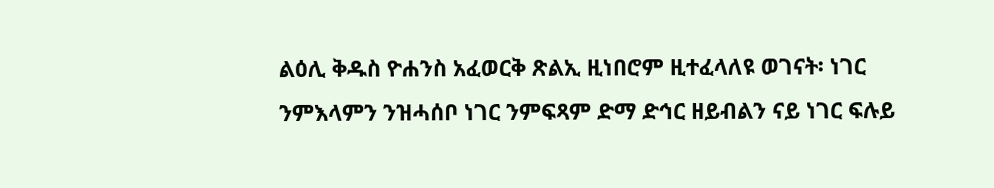ልዕሊ ቅዱስ ዮሐንስ አፈወርቅ ጽልኢ ዚነበሮም ዚተፈላለዩ ወገናት፡ ነገር ንምእላምን ንዝሓሰቦ ነገር ንምፍጻም ድማ ድኅር ዘይብልን ናይ ነገር ፍሉይ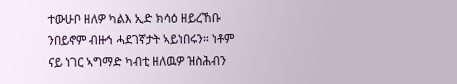ተውሁቦ ዘለዎ ካልእ ኢድ ክሳዕ ዘይረኸቡ ንበይኖም ብዙኅ ሓደገኛታት ኣይነበሩን። ነቶም ናይ ነገር ኣግማድ ካብቲ ዘለዉዎ ዝስሕብን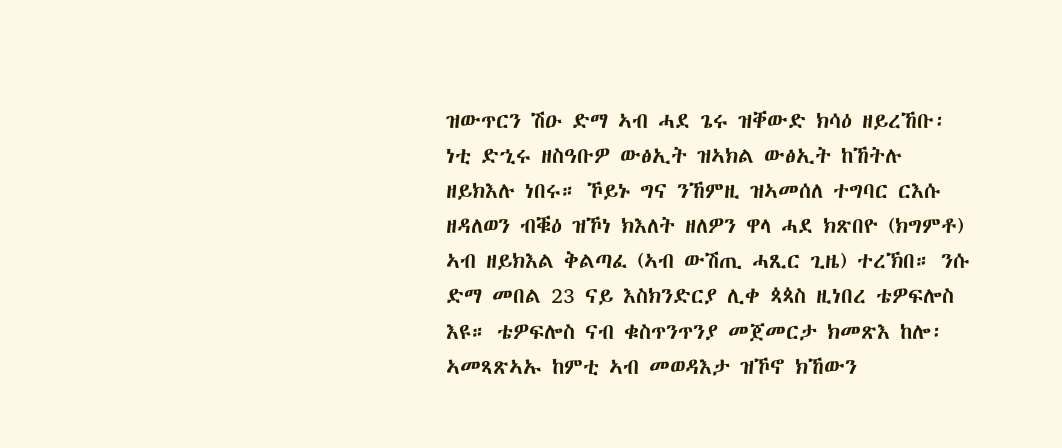ዝውጥርን ሽዑ ድማ ኣብ ሓደ ጌሩ ዝቐውድ ክሳዕ ዘይረኸቡ፡ ነቲ ድኂሩ ዘስዓቡዎ ውፅኢት ዝኣክል ውፅኢት ከኸትሉ ዘይክእሉ ነበሩ። ኾይኑ ግና ንኸምዚ ዝኣመሰለ ተግባር ርእሱ ዘዳለወን ብቑዕ ዝኾነ ክእለት ዘለዎን ዋላ ሓደ ክጽበዮ (ክግምቶ) ኣብ ዘይክእል ቅልጣፈ (ኣብ ውሽጢ ሓጺር ጊዜ) ተረኽበ። ንሱ ድማ መበል 23 ናይ እስክንድርያ ሊቀ ጳጳስ ዚነበረ ቴዎፍሎስ እዩ። ቴዎፍሎስ ናብ ቁስጥንጥንያ መጀመርታ ክመጽእ ከሎ፡ ኣመጻጽኣኡ ከምቲ ኣብ መወዳእታ ዝኾኖ ክኸውን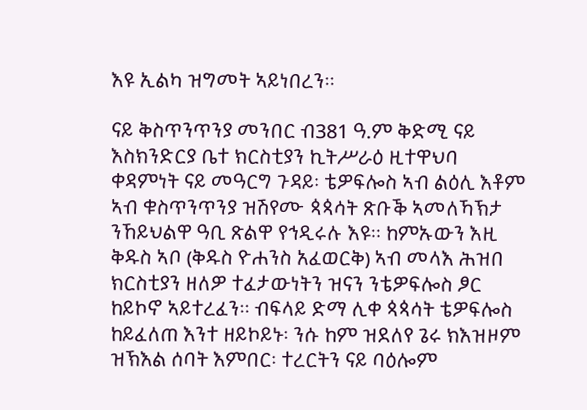እዩ ኢልካ ዝግመት ኣይነበረን።

ናይ ቅስጥንጥንያ መንበር ብ381 ዓ.ም ቅድሚ ናይ እስክንድርያ ቤተ ክርስቲያን ኪትሥራዕ ዚተዋህባ ቀዳምነት ናይ መዓርግ ጉዳይ፡ ቴዎፍሎስ ኣብ ልዕሊ እቶም ኣብ ቁስጥንጥንያ ዝሽየሙ ጳጳሳት ጽቡቕ ኣመለኻኽታ ንኸይህልዋ ዓቢ ጽልዋ የኅዲሩሉ እዩ። ከምኡውን እዚ ቅዱስ ኣቦ (ቅዱስ ዮሐንስ አፈወርቅ) ኣብ መላእ ሕዝበ ክርስቲያን ዘለዎ ተፈታውነትን ዝናን ንቴዎፍሎስ ፆር ከይኮኖ ኣይተረፈን። ብፍላይ ድማ ሊቀ ጳጳሳት ቴዎፍሎስ ከይፈለጠ እንተ ዘይኮይኑ፡ ንሱ ከም ዝደለየ ጌሩ ክእዝዞም ዝኽእል ሰባት እምበር፡ ተረርትን ናይ ባዕሎም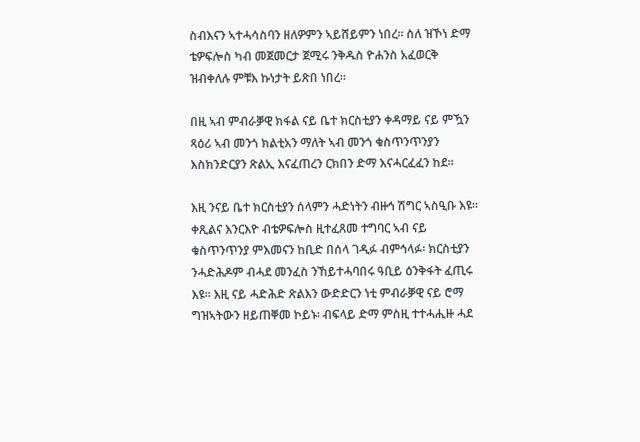ስብእናን ኣተሓሳስባን ዘለዎምን ኣይሸይምን ነበረ። ስለ ዝኾነ ድማ ቴዎፍሎስ ካብ መጀመርታ ጀሚሩ ንቅዱስ ዮሐንስ አፈወርቅ ዝብቀለሉ ምቹእ ኩነታት ይጽበ ነበረ።

በዚ ኣብ ምብራቓዊ ክፋል ናይ ቤተ ክርስቲያን ቀዳማይ ናይ ምዃን ጻዕሪ ኣብ መንጎ ክልቲአን ማለት ኣብ መንጎ ቁስጥንጥንያን እስክንድርያን ጽልኢ እናፈጠረን ርክበን ድማ እናሓርፈፈን ከደ።

እዚ ንናይ ቤተ ክርስቲያን ሰላምን ሓድነትን ብዙኅ ሽግር ኣስዒቡ እዩ። ቀጺልና እንርእዮ ብቴዎፍሎስ ዚተፈጸመ ተግባር ኣብ ናይ ቁስጥንጥንያ ምእመናን ከቢድ በሰላ ገዲፉ ብምኅላፉ፡ ክርስቲያን ንሓድሕዶም ብሓደ መንፈስ ንኸይተሓባበሩ ዓቢይ ዕንቅፋት ፈጢሩ እዩ። እዚ ናይ ሓድሕድ ጽልእን ውድድርን ነቲ ምብራቓዊ ናይ ሮማ ግዝኣትውን ዘይጠቐመ ኮይኑ፡ ብፍላይ ድማ ምስዚ ተተሓሒዙ ሓደ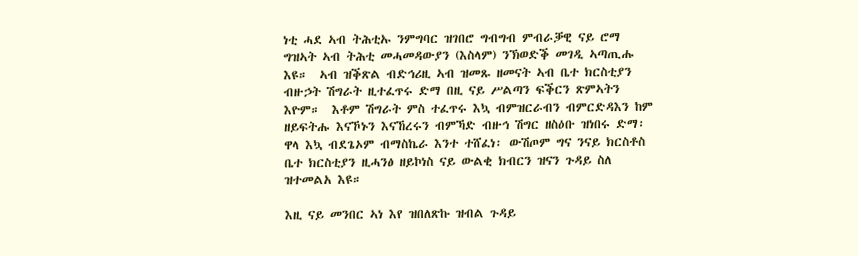ነቲ ሓደ ኣብ ትሕቲኡ ንምግባር ዝገበሮ ግብግብ ምብራቓዊ ናይ ሮማ ግዝኣት ኣብ ትሕቲ መሓመዳውያን (እስላም) ንኽወድቕ መገዲ ኣጣጢሑ እዩ።  ኣብ ዝቕጽል ብድኅሪዚ ኣብ ዝመጹ ዘመናት ኣብ ቤተ ክርስቲያን ብዙኃት ሽግራት ዚተፈጥሩ ድማ በዚ ናይ ሥልጣን ፍቕርን ጽምኣትን እዮም።  እቶም ሽግራት ምስ ተፈጥሩ እኳ ብምዝርራብን ብምርድዳእን ከም ዘይፍትሑ እናኾኑን እናኸረሩን ብምኻድ ብዙኅ ሽግር ዘስዕቡ ዝነበሩ ድማ፡ ዋላ እኳ ብደጌኦም ብማስኬራ እንተ ተሸፈነ፡ ውሽጦም ግና ንናይ ክርስቶስ ቤተ ክርስቲያን ዚሓንፅ ዘይኮነስ ናይ ውልቂ ክብርን ዝናን ጉዳይ ስለ ዝተመልአ እዩ።

እዚ ናይ መንበር ኣነ እየ ዝበለጽኩ ዝብል ጉዳይ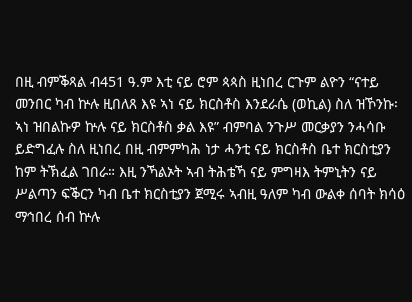በዚ ብምቕጻል ብ451 ዓ.ም እቲ ናይ ሮም ጳጳስ ዚነበረ ርጉም ልዮን “ናተይ መንበር ካብ ኵሉ ዚበለጸ እዩ ኣነ ናይ ክርስቶስ እንደራሴ (ወኪል) ስለ ዝኾንኩ፡ኣነ ዝበልኩዎ ኵሉ ናይ ክርስቶስ ቃል እዩ” ብምባል ንጉሥ መርቃያን ንሓሳቡ ይድግፈሉ ስለ ዚነበረ በዚ ብምምካሕ ነታ ሓንቲ ናይ ክርስቶስ ቤተ ክርስቲያን ከም ትኽፈል ገበራ። እዚ ንኻልኦት ኣብ ትሕቴኻ ናይ ምግዛእ ትምኒትን ናይ ሥልጣን ፍቕርን ካብ ቤተ ክርስቲያን ጀሚሩ ኣብዚ ዓለም ካብ ውልቀ ሰባት ክሳዕ ማኅበረ ሰብ ኵሉ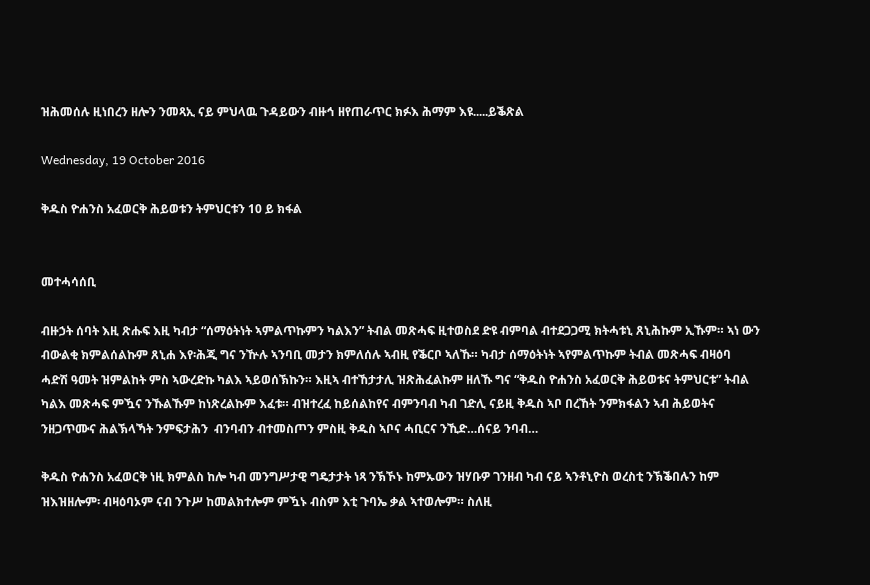ዝሕመሰሉ ዚነበረን ዘሎን ንመጻኢ ናይ ምህላዉ ጉዳይውን ብዙኅ ዘየጠራጥር ክፉእ ሕማም እዩ.....ይቕጽል

Wednesday, 19 October 2016

ቅዱስ ዮሐንስ አፈወርቅ ሕይወቱን ትምህርቱን 10 ይ ክፋል


መተሓሳሰቢ

ብዙኃት ሰባት እዚ ጽሑፍ እዚ ካብታ “ሰማዕትነት ኣምልጥኩምን ካልእን” ትብል መጽሓፍ ዚተወስደ ድዩ ብምባል ብተደጋጋሚ ክትሓቱኒ ጸኒሕኩም ኢኹም። ኣነ ውን ብውልቂ ክምልሰልኩም ጸኒሐ እየ፡ሕጂ ግና ንዅሉ ኣንባቢ መታን ክምለሰሉ ኣብዚ የቕርቦ ኣለኹ። ካብታ ሰማዕትነት ኣየምልጥኩም ትብል መጽሓፍ ብዛዕባ ሓድሽ ዓመት ዝምልከት ምስ ኣውረድኩ ካልእ ኣይወሰኽኩን። እዚኣ ብተኸታታሊ ዝጽሕፈልኩም ዘለኹ ግና “ቅዱስ ዮሐንስ አፈወርቅ ሕይወቱና ትምህርቱ” ትብል ካልእ መጽሓፍ ምዃና ንኹልኹም ከነጽረልኩም እፈቱ። ብዝተረፈ ከይሰልከየና ብምንባብ ካብ ገድሊ ናይዚ ቅዱስ ኣቦ በረኸት ንምክፋልን ኣብ ሕይወትና ንዘጋጥሙና ሕልኽላኻት ንምፍታሕን  ብንባብን ብተመስጦን ምስዚ ቅዱስ ኣቦና ሓቢርና ንኺድ…ሰናይ ንባብ…

ቅዱስ ዮሐንስ አፈወርቅ ነዚ ክምልስ ከሎ ካብ መንግሥታዊ ግዴታታት ነጻ ንኽኾኑ ከምኡውን ዝሃቡዎ ገንዘብ ካብ ናይ ኣንቶኒዮስ ወረስቲ ንኽቕበሉን ከም ዝእዝዘሎም፡ ብዛዕባኦም ናብ ንጉሥ ከመልክተሎም ምዃኑ ብስም እቲ ጉባኤ ቃል ኣተወሎም። ስለዚ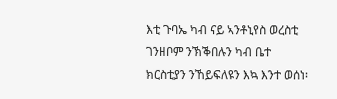እቲ ጉባኤ ካብ ናይ ኣንቶኒየስ ወረስቲ ገንዘቦም ንኽቕበሉን ካብ ቤተ ክርስቲያን ንኸይፍለዩን እኳ እንተ ወሰነ፡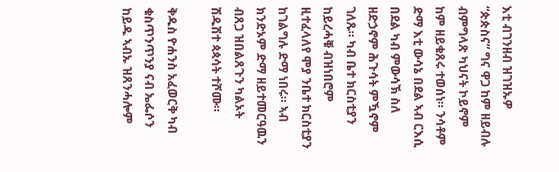እቲ ብገንዘብ ዝገዝኡዎ “ጵጵስና” ግና ዋጋ ከም ዘይብሉ ብምግላጽ ካህናት ኮይኖም ከም ዘይቁጸሩ ተወሰነ። ንሳቶም ድማ እቲ ውሳኔ በደል ኣብ ርእሲ በደል ካብ ምውሳኽ ስለ ዘድኃኖም ሕጉሳት ምዃኖም ገለጹ። ካብ ቤተ ክርስቲያን ከይረሓቑ ብዝነበሮም ዚተፈላለየ ሞያ ንቤተ ክርስቲያን ከገልግሉ ድማ ነበሩ። ኣብ ክንድኦም ድማ ዘይተመርዓዉን ብጸጋ ዝበልጸጉን ካልኦት ሽዱሽተ ጳጳሳት ተሾሙ።

ቅዱስ ዮሐንስ አፈወርቅ ካብ ቁስጥንጥንያ ናብ ኤፌሶን ከይዱ ኣብኡ ዝጸንሓሎም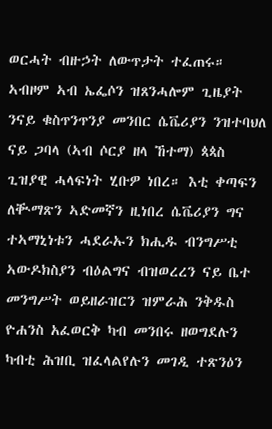ወርሓት ብዙኃት ለውጥታት ተፈጠሩ። ኣብዞም ኣብ ኤፌሶን ዝጸንሓሎም ጊዜያት ንናይ ቁስጥንጥንያ መንበር ሴቬሪያን ንዝተባህለ ናይ ጋባላ (ኣብ ሶርያ ዘላ ኸተማ) ጳጳስ ጊዝያዊ ሓላፍነት ሂቡዎ ነበረ። እቲ ቀጣፍን ለቚማጽን ኣድመኛን ዚነበረ ሴቬሪያን ግና ተኣማኒነቱን ሓደራኡን ክሒዱ ብንግሥቲ ኣውዶክስያን ብዕልግና ብዝወረረን ናይ ቤተ መንግሥት ወይዘራዝርን ዝምራሕ ንቅዱስ ዮሐንስ አፈወርቅ ካብ መንበሩ ዘወግደሉን ካብቲ ሕዝቢ ዝፈላልየሉን መገዲ ተጽንዕን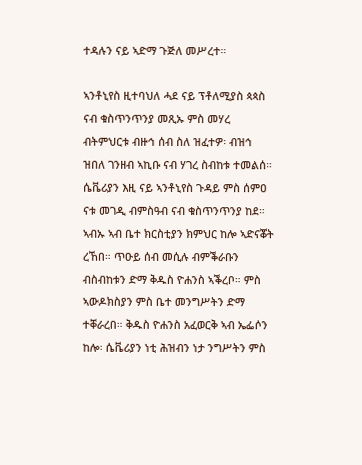ተዳሉን ናይ ኣድማ ጉጅለ መሥረተ።

ኣንቶኒየስ ዚተባህለ ሓደ ናይ ፕቶለሚያስ ጳጳስ ናብ ቁስጥንጥንያ መጺኡ ምስ መሃረ ብትምህርቱ ብዙኅ ሰብ ስለ ዝፈተዎ፡ ብዝኅ ዝበለ ገንዘብ ኣኪቡ ናብ ሃገረ ስብከቱ ተመልሰ። ሴቬሪያን እዚ ናይ ኣንቶኒየስ ጉዳይ ምስ ሰምዐ ናቱ መገዲ ብምስዓብ ናብ ቁስጥንጥንያ ከደ። ኣብኡ ኣብ ቤተ ክርስቲያን ክምህር ከሎ ኣድናቖት ረኸበ። ጥዑይ ሰብ መሲሉ ብምቕራቡን ብስብከቱን ድማ ቅዱስ ዮሐንስ ኣቕረቦ። ምስ ኣውዶክስያን ምስ ቤተ መንግሥትን ድማ ተቐራረበ። ቅዱስ ዮሐንስ አፈወርቅ ኣብ ኤፌሶን ከሎ፡ ሴቬሪያን ነቲ ሕዝብን ነታ ንግሥትን ምስ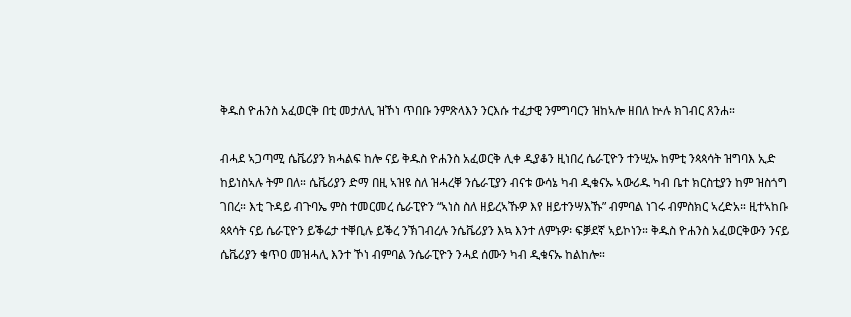ቅዱስ ዮሐንስ አፈወርቅ በቲ መታለሊ ዝኾነ ጥበቡ ንምጽላእን ንርእሱ ተፈታዊ ንምግባርን ዝከኣሎ ዘበለ ኵሉ ክገብር ጸንሐ።

ብሓደ ኣጋጣሚ ሴቬሪያን ክሓልፍ ከሎ ናይ ቅዱስ ዮሐንስ አፈወርቅ ሊቀ ዲያቆን ዚነበረ ሴራፒዮን ተንሢኡ ከምቲ ንጳጳሳት ዝግባእ ኢድ ከይነስኣሉ ትም በለ። ሴቬሪያን ድማ በዚ ኣዝዩ ስለ ዝሓረቐ ንሴራፒያን ብናቱ ውሳኔ ካብ ዲቁናኡ ኣውሪዱ ካብ ቤተ ክርስቲያን ከም ዝስጎግ ገበረ። እቲ ጉዳይ ብጉባኤ ምስ ተመርመረ ሴራፒዮን “ኣነስ ስለ ዘይረኣኹዎ እየ ዘይተንሣእኹ” ብምባል ነገሩ ብምስክር ኣረድአ። ዚተኣከቡ ጳጳሳት ናይ ሴራፒዮን ይቕሬታ ተቐቢሉ ይቕረ ንኽገብረሉ ንሴቬሪያን እኳ እንተ ለምኑዎ፡ ፍቓደኛ ኣይኮነን። ቅዱስ ዮሐንስ አፈወርቅውን ንናይ ሴቬሪያን ቁጥዐ መዝሓሊ እንተ ኾነ ብምባል ንሴራፒዮን ንሓደ ሰሙን ካብ ዲቁናኡ ከልከሎ።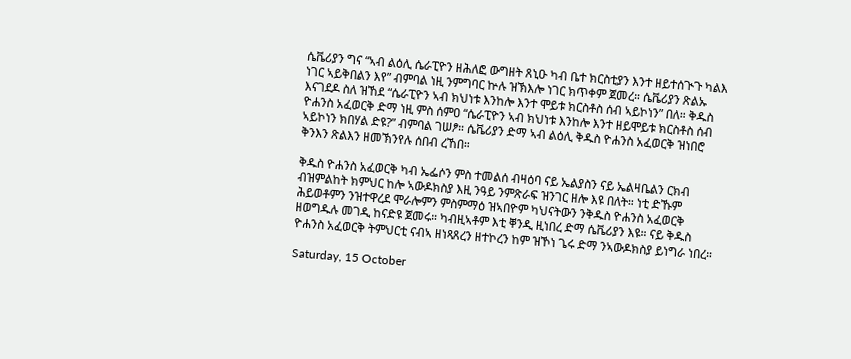ሴቬሪያን ግና “ኣብ ልዕሊ ሴራፒዮን ዘሕለፎ ውግዘት ጸኒዑ ካብ ቤተ ክርስቲያን እንተ ዘይተሰጒጉ ካልእ ነገር ኣይቅበልን እየ” ብምባል ነዚ ንምግባር ኵሉ ዝኽእሎ ነገር ክጥቀም ጀመረ። ሴቬሪያን ጽልኡ እናገደዶ ስለ ዝኸደ “ሴራፒዮን ኣብ ክህነቱ እንከሎ እንተ ሞይቱ ክርስቶስ ሰብ ኣይኮነን” በለ። ቅዱስ ዮሐንስ አፈወርቅ ድማ ነዚ ምስ ሰምዐ “ሴራፒዮን ኣብ ክህነቱ እንከሎ እንተ ዘይሞይቱ ክርስቶስ ሰብ ኣይኮነን ክበሃል ድዩ?” ብምባል ገሠፆ። ሴቬሪያን ድማ ኣብ ልዕሊ ቅዱስ ዮሐንስ አፈወርቅ ዝነበሮ ቅንእን ጽልእን ዘመኽንየሉ ሰበብ ረኸበ።

ቅዱስ ዮሐንስ አፈወርቅ ካብ ኤፌሶን ምስ ተመልሰ ብዛዕባ ናይ ኤልያስን ናይ ኤልዛቤልን ርክብ ብዝምልከት ክምህር ከሎ ኣውዶክስያ እዚ ንዓይ ንምጽራፍ ዝንገር ዘሎ እዩ በለት። ነቲ ድኹም ሕይወቶምን ንዝተዋረደ ሞራሎምን ምስምማዕ ዝኣበዮም ካህናትውን ንቅዱስ ዮሐንስ አፈወርቅ ዘወግዱሉ መገዲ ከናድዩ ጀመሩ። ካብዚኣቶም እቲ ቐንዲ ዚነበረ ድማ ሴቬሪያን እዩ። ናይ ቅዱስ ዮሐንስ አፈወርቅ ትምህርቲ ናብኣ ዘነጻጸረን ዘተኮረን ከም ዝኾነ ጌሩ ድማ ንኣውዶክስያ ይነግራ ነበረ።

Saturday, 15 October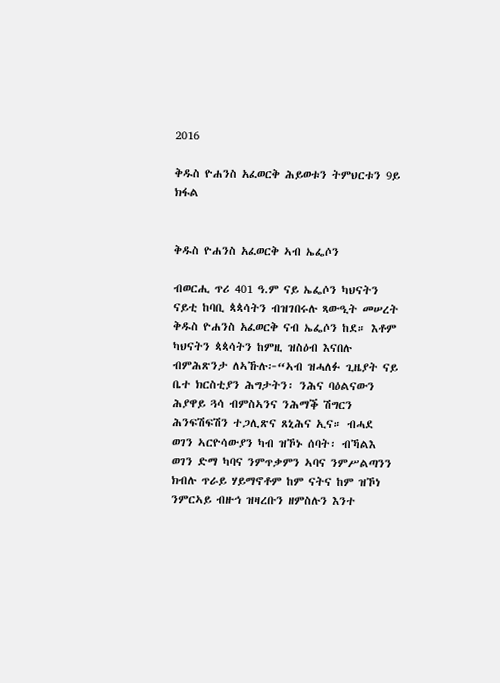2016

ቅዱስ ዮሐንስ አፈወርቅ ሕይወቱን ትምህርቱን 9ይ ክፋል


ቅዱስ ዮሐንስ አፈወርቅ ኣብ ኤፌሶን

ብወርሒ ጥሪ 401 ዓ.ም ናይ ኤፌሶን ካህናትን ናይቲ ከባቢ ጳጳሳትን ብዝገበሩሉ ጻውዒት መሠረት ቅዱስ ዮሐንስ አፈወርቅ ናብ ኤፌሶን ከደ። እቶም ካህናትን ጳጳሳትን ከምዚ ዝስዕብ እናበሉ ብምሕጽንታ ለኣኹሉ፦“ኣብ ዝሓለፉ ጊዜያት ናይ ቤተ ክርስቲያን ሕግታትን፡ ንሕና ባዕልናውን ሕያዋይ ጓሳ ብምስኣንና ንሕማቕ ሽግርን ሕንፍሽፍሽን ተጋሊጽና ጸኒሕና ኢና። ብሓደ ወገን ኣርዮሳውያን ካብ ዝኾኑ ሰባት፡ ብኻልእ ወገን ድማ ካባና ንምጥቃምን ኣባና ንምሥልጣንን ክብሉ ጥራይ ሃይማኖቶም ከም ናትና ከም ዝኾነ ንምርኣይ ብዙኅ ዝዛረቡን ዘምስሉን እንተ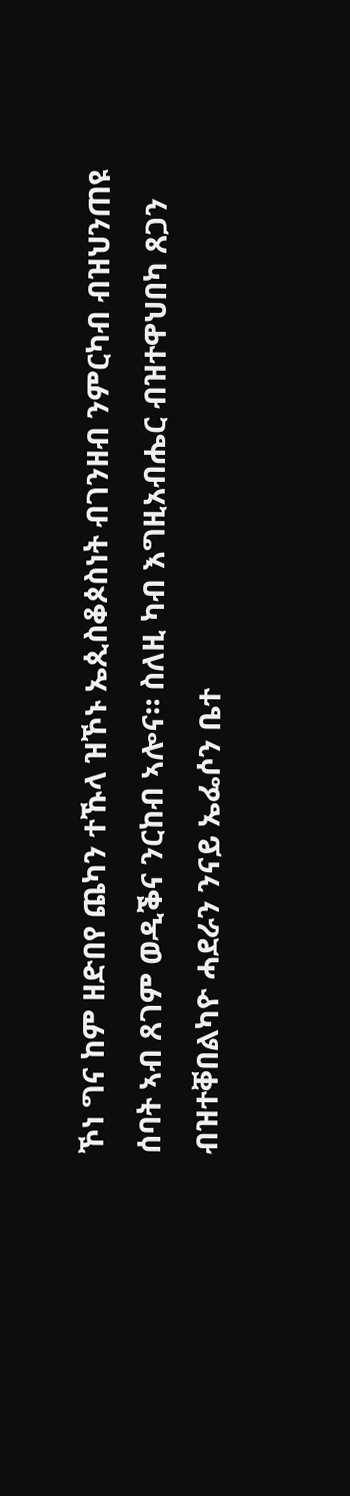ኾነ ግና ከም ዘድበየ ጨካን ተኹላ ዝኾኑ ኤጲስቆጶስነት ብገንዘብ ንምርካብ ብዝህንጠዩ ሰባት ኣብ ጸገም ወዲቕና ንርከብ ኣሎና። ስለዚ ካብ እግዚአብሔር ብዝተዋህበካ ጸጋን ብዝተቐበልካዮ ሓደራን ንናይ ኤፌሶን ቤተ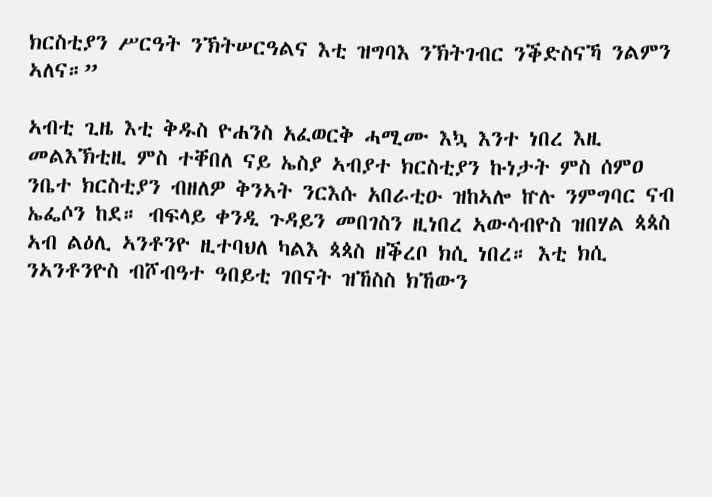ክርስቲያን ሥርዓት ንኽትሠርዓልና እቲ ዝግባእ ንኽትገብር ንቕድስናኻ ንልምን ኣለና።”

ኣብቲ ጊዜ እቲ ቅዱስ ዮሐንስ አፈወርቅ ሓሚሙ እኳ እንተ ነበረ እዚ መልእኽቲዚ ምስ ተቐበለ ናይ ኤስያ ኣብያተ ክርስቲያን ኩነታት ምስ ሰምዐ ንቤተ ክርስቲያን ብዘለዎ ቅንኣት ንርእሱ አበራቲዑ ዝከኣሎ ኵሉ ንምግባር ናብ ኤፌሶን ከደ። ብፍላይ ቀንዲ ጉዳይን መበገስን ዚነበረ ኣውሳብዮስ ዝበሃል ጳጳስ ኣብ ልዕሊ ኣንቶንዮ ዚተባህለ ካልእ ጳጳስ ዘቕረቦ ክሲ ነበረ። እቲ ክሲ ንኣንቶንዮስ ብሾብዓተ ዓበይቲ ገበናት ዝኸስስ ክኸውን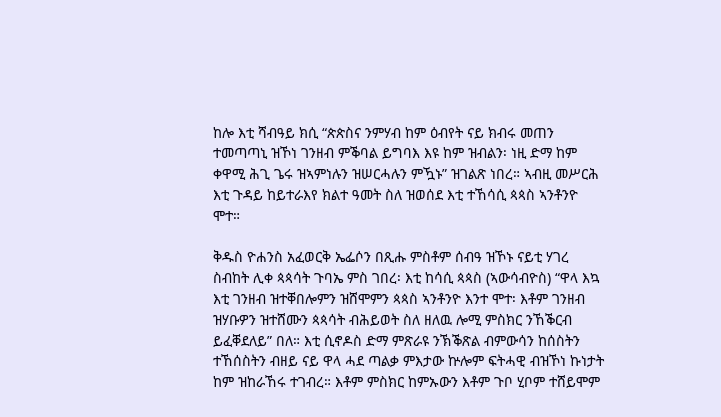ከሎ እቲ ሻብዓይ ክሲ “ጵጵስና ንምሃብ ከም ዕብየት ናይ ክብሩ መጠን ተመጣጣኒ ዝኾነ ገንዘብ ምቕባል ይግባእ እዩ ከም ዝብልን፡ ነዚ ድማ ከም ቀዋሚ ሕጊ ጌሩ ዝኣምነሉን ዝሠርሓሉን ምዃኑ” ዝገልጽ ነበረ። ኣብዚ መሥርሕ እቲ ጉዳይ ከይተራእየ ክልተ ዓመት ስለ ዝወሰደ እቲ ተኸሳሲ ጳጳስ ኣንቶንዮ ሞተ።

ቅዱስ ዮሐንስ አፈወርቅ ኤፌሶን በጺሑ ምስቶም ሰብዓ ዝኾኑ ናይቲ ሃገረ ስብከት ሊቀ ጳጳሳት ጉባኤ ምስ ገበረ፡ እቲ ከሳሲ ጳጳስ (ኣውሳብዮስ) “ዋላ እኳ እቲ ገንዘብ ዝተቐበሎምን ዝሸሞምን ጳጳስ ኣንቶንዮ እንተ ሞተ፡ እቶም ገንዘብ ዝሃቡዎን ዝተሸሙን ጳጳሳት ብሕይወት ስለ ዘለዉ ሎሚ ምስክር ንኸቕርብ ይፈቐደለይ” በለ። እቲ ሲኖዶስ ድማ ምጽራዩ ንኽቕጽል ብምውሳን ከሰስትን ተኸሰስትን ብዘይ ናይ ዋላ ሓደ ጣልቃ ምእታው ኵሎም ፍትሓዊ ብዝኾነ ኩነታት ከም ዝከራኸሩ ተገብረ። እቶም ምስክር ከምኡውን እቶም ጉቦ ሂቦም ተሸይሞም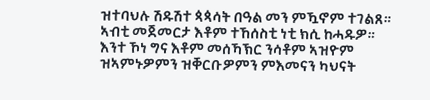ዝተባህሉ ሽዱሽተ ጳጳሳት በዓል መን ምዃኖም ተገልጸ። ኣብቲ መጀመርታ እቶም ተኸሰስቲ ነቲ ክሲ ከሓዱዎ። እንተ ኾነ ግና እቶም መሰኻኽር ንሳቶም ኣዝዮም ዝኣምኑዎምን ዝቐርቡዎምን ምእመናን ካህናት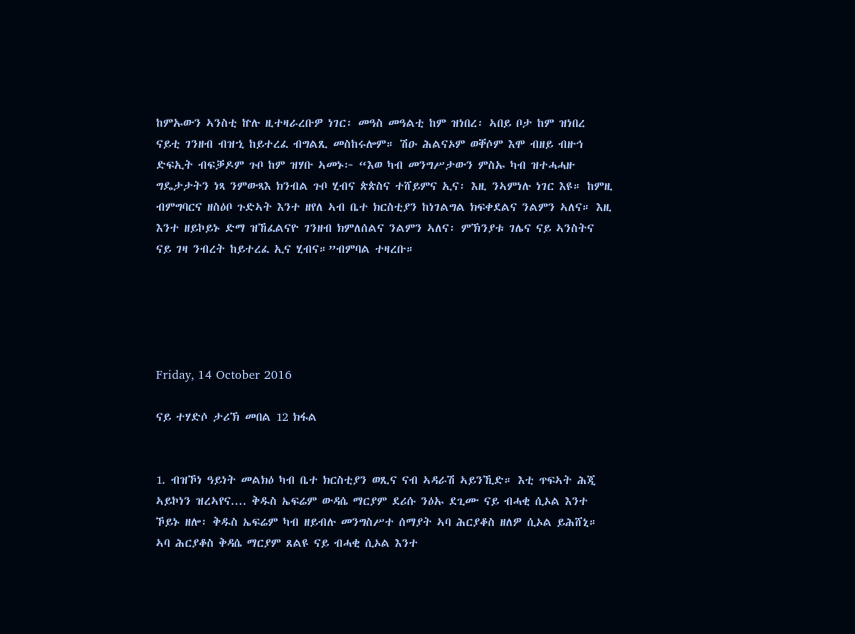ከምኡውን ኣንስቲ ኵሉ ዚተዛራረቡዎ ነገር፡ መዓስ መዓልቲ ከም ዝነበረ፡ ኣበይ ቦታ ከም ዝነበረ ናይቲ ገንዘብ ብዝኂ ከይተረፈ ብግልጺ መስከሩሎም። ሽዑ ሕልናኦም ወቐሶም እሞ ብዘይ ብዙኅ ድፍኢት ብፍቓዶም ጉቦ ከም ዝሃቡ ኣመኑ፦ “እወ ካብ መንግሥታውን ምስኡ ካብ ዝተሓሓዙ ግዴታታትን ነጻ ንምውጻእ ክንብል ጉቦ ሂብና ጵጵስና ተሸይምና ኢና፡ እዚ ንኣምነሉ ነገር እዩ። ከምዚ ብምግባርና ዘስዕቦ ጉድኣት እንተ ዘየለ ኣብ ቤተ ክርስቲያን ከነገልግል ክፍቀደልና ንልምን ኣለና። እዚ እንተ ዘይኮይኑ ድማ ዝኸፈልናዮ ገንዘብ ክምለሰልና ንልምን ኣለና፡ ምኽንያቱ ገሌና ናይ ኣንስትና ናይ ገዛ ንብረት ከይተረፈ ኢና ሂብና።”ብምባል ተዛረቡ።





Friday, 14 October 2016

ናይ ተሃድሶ ታሪኽ መበል 12 ክፋል


1. ብዝኾነ ዓይነት መልክዕ ካብ ቤተ ክርስቲያን ወጺና ናብ ኣዳራሽ ኣይንኺድ። እቲ ጥፍኣት ሕጂ ኣይኮነን ዝረኣየና.... ቅዱስ ኤፍሬም ውዳሴ ማርያም ደሪሱ ንዕኡ ደጊሙ ናይ ብሓቂ ሲኦል እንተ ኾይኑ ዘሎ፡ ቅዱስ ኤፍሬም ካብ ዘይብሉ መንግስሥተ ሰማያት ኣባ ሕርያቆስ ዘለዎ ሲኦል ይሕሸኒ። ኣባ ሕርያቆስ ቅዳሴ ማርያም ጸልዩ ናይ ብሓቂ ሲኦል እንተ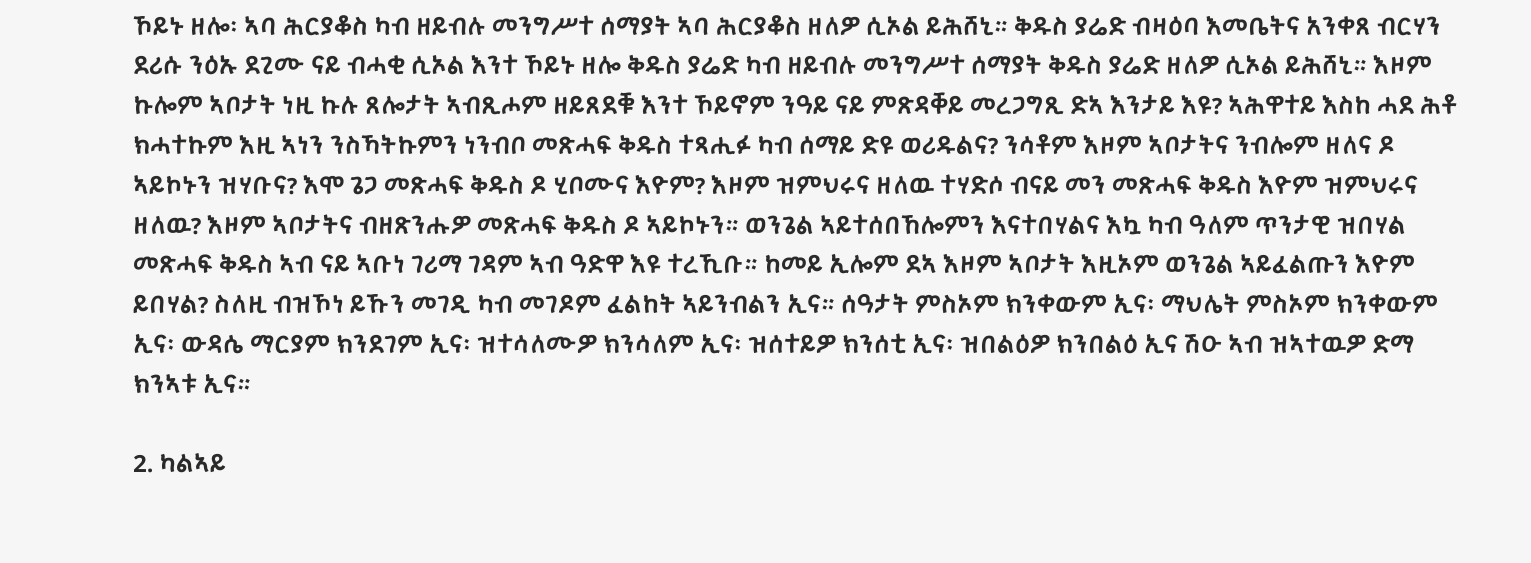ኾይኑ ዘሎ፡ ኣባ ሕርያቆስ ካብ ዘይብሉ መንግሥተ ሰማያት ኣባ ሕርያቆስ ዘለዎ ሲኦል ይሕሸኒ። ቅዱስ ያሬድ ብዛዕባ እመቤትና አንቀጸ ብርሃን ደሪሱ ንዕኡ ደጊሙ ናይ ብሓቂ ሲኦል እንተ ኾይኑ ዘሎ ቅዱስ ያሬድ ካብ ዘይብሉ መንግሥተ ሰማያት ቅዱስ ያሬድ ዘለዎ ሲኦል ይሕሸኒ። እዞም ኩሎም ኣቦታት ነዚ ኩሉ ጸሎታት ኣብጺሖም ዘይጸደቑ እንተ ኾይኖም ንዓይ ናይ ምጽዳቐይ መረጋግጺ ድኣ እንታይ እዩ? ኣሕዋተይ እስከ ሓደ ሕቶ ክሓተኩም እዚ ኣነን ንስኻትኩምን ነንብቦ መጽሓፍ ቅዱስ ተጻሒፉ ካብ ሰማይ ድዩ ወሪዱልና? ንሳቶም እዞም ኣቦታትና ንብሎም ዘለና ዶ ኣይኮኑን ዝሃቡና? እሞ ጌጋ መጽሓፍ ቅዱስ ዶ ሂቦሙና እዮም? እዞም ዝምህሩና ዘለዉ ተሃድሶ ብናይ መን መጽሓፍ ቅዱስ እዮም ዝምህሩና ዘለዉ? እዞም ኣቦታትና ብዘጽንሑዎ መጽሓፍ ቅዱስ ዶ ኣይኮኑን። ወንጌል ኣይተሰበኸሎምን እናተበሃልና እኳ ካብ ዓለም ጥንታዊ ዝበሃል መጽሓፍ ቅዱስ ኣብ ናይ ኣቡነ ገሪማ ገዳም ኣብ ዓድዋ እዩ ተረኺቡ። ከመይ ኢሎም ደኣ እዞም ኣቦታት እዚኦም ወንጌል ኣይፈልጡን እዮም ይበሃል? ስለዚ ብዝኾነ ይኹን መገዲ ካብ መገዶም ፈልከት ኣይንብልን ኢና። ሰዓታት ምስኦም ክንቀውም ኢና፡ ማህሌት ምስኦም ክንቀውም ኢና፡ ውዳሴ ማርያም ክንደገም ኢና፡ ዝተሳለሙዎ ክንሳለም ኢና፡ ዝሰተይዎ ክንሰቲ ኢና፡ ዝበልዕዎ ክንበልዕ ኢና ሽዑ ኣብ ዝኣተዉዎ ድማ ክንኣቱ ኢና።

2. ካልኣይ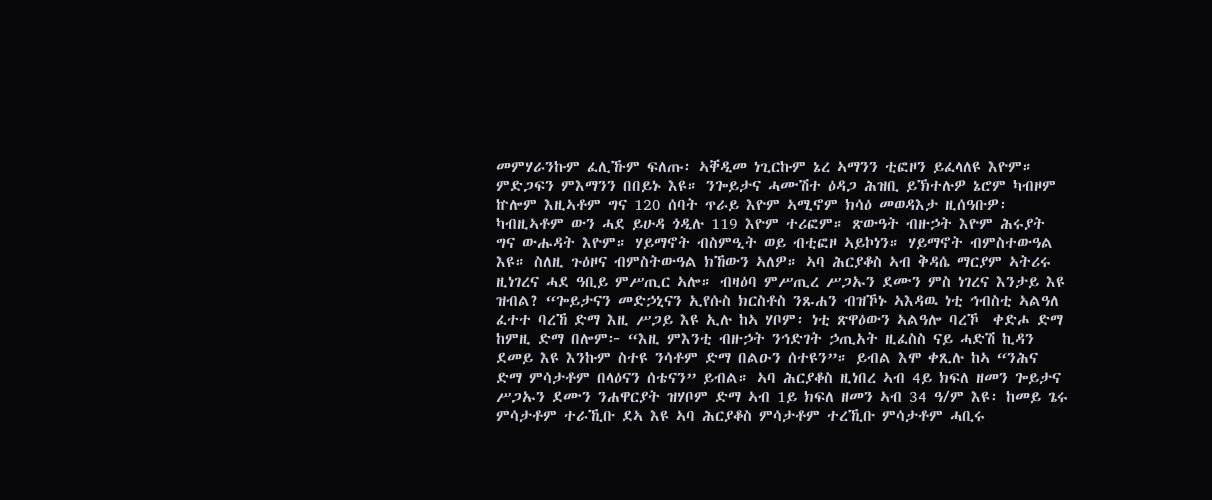መምሃራንኩም ፈሊኹም ፍለጡ፡ ኣቐዲመ ነጊርኩም ኔረ ኣማንን ቲፎዞን ይፈላለዩ እዮም። ምድጋፍን ምእማንን በበይኑ እዩ። ንጐይታና ሓሙሽተ ዕዳጋ ሕዝቢ ይኽተሉዎ ኔሮም ካብዞም ኵሎም እዚኣቶም ግና 120 ሰባት ጥራይ እዮም ኣሚኖም ክሳዕ መወዳእታ ዚሰዓቡዎ፡ ካብዚኣቶም ውን ሓደ ይሁዳ ጎዲሉ 119 እዮም ተሪፎም። ጽውዓት ብዙኃት እዮም ሕሩያት ግና ውሑዳት እዮም። ሃይማኖት ብስምዒት ወይ ብቲፎዞ ኣይኮነን። ሃይማኖት ብምስተውዓል እዩ። ስለዚ ጉዕዞና ብምስትውዓል ክኸውን ኣለዎ። ኣባ ሕርያቆስ ኣብ ቅዳሴ ማርያም ኣትሪሩ ዚነገረና ሓደ ዓቢይ ምሥጢር ኣሎ። ብዛዕባ ምሥጢረ ሥጋኡን ደሙን ምስ ነገረና እንታይ እዩ ዝብል? “ጐይታናን መድኃኒናን ኢየሱስ ክርስቶስ ንጹሐን ብዝኾኑ ኣእዳዉ ነቲ ኅብስቲ ኣልዓለ ፈተተ ባረኸ ድማ እዚ ሥጋይ እዩ ኢሉ ከኣ ሃቦም፡ ነቲ ጽዋዕውን ኣልዓሎ ባረኾ  ቀድሖ ድማ ከምዚ ድማ በሎም፦ “እዚ ምእንቲ ብዙኃት ንኅድገት ኃጢአት ዚፈስስ ናይ ሓድሽ ኪዳን ደመይ እዩ እንኩም ስተዩ ንሳቶም ድማ በልዑን ሰተዩን”። ይብል እሞ ቀጺሉ ከኣ “ንሕና ድማ ምሳታቶም በላዕናን ሰቴናን” ይብል። ኣባ ሕርያቆስ ዚነበረ ኣብ 4ይ ክፍለ ዘመን ጐይታና ሥጋኡን ደሙን ንሐዋርያት ዝሃቦም ድማ ኣብ 1ይ ክፍለ ዘመን ኣብ 34 ዓ/ም እዩ፡ ከመይ ጌሩ ምሳታቶም ተራኺቡ ደኣ እዩ ኣባ ሕርያቆስ ምሳታቶም ተረኺቡ ምሳታቶም ሓቢሩ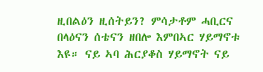ዚበልዕን ዚሰትይን? ምሳታቶም ሓቢርና በላዕናን ሰቴናን ዘበሎ እምበኣር ሃይማኖቱ እዩ። ናይ ኣባ ሕርያቆስ ሃይማኖት ናይ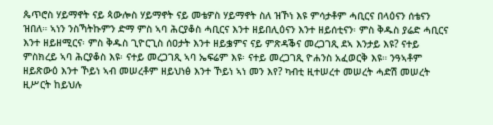ጴጥሮስ ሃይማኖት ናይ ጳውሎስ ሃይማኖት ናይ መቴዎስ ሃይማኖት ስለ ዝኾነ እዩ ምሳታቶም ሓቢርና በላዕናን ሰቴናን ዝበለ። ኣነን ንስኻትኩምን ድማ ምስ ኣባ ሕርያቆስ ሓቢርና እንተ ዘይበሊዕናን እንተ ዘይሰቲናን፡ ምስ ቅዱስ ያሬድ ሓቢርና እንተ ዘይዘሚርና፡ ምስ ቅዱስ ጊዮርጊስ ሰዐታት እንተ ዘይቌምና ናይ ምጽዳቕና መረጋገጺ ደኣ እንታይ እዩ? ናተይ ምስክረይ ኣባ ሕርያቆስ እዩ፡ ናተይ መረጋገጺ ኣባ ኤፍሬም እዩ፡ ናተይ መረጋገጺ ዮሐንስ አፈወርቅ እዩ። ንዓኣቶም ዘይጽውዕ እንተ ኾይነ ኣብ መሠረቶም ዘይህነፅ እንተ ኾይነ ኣነ መን እየ? ካብቲ ዚተሠረተ መሠረት ሓድሽ መሠረት ዚሥርት ከይህሉ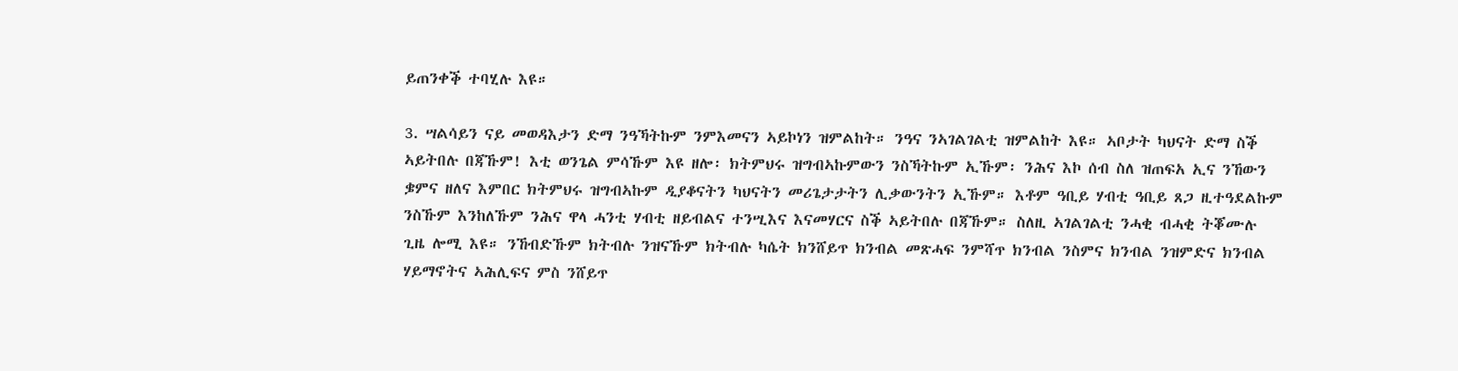ይጠንቀቕ ተባሂሉ እዩ።

3. ሣልሳይን ናይ መወዳእታን ድማ ንዓኻትኩም ንምእመናን ኣይኮነን ዝምልከት። ንዓና ንኣገልገልቲ ዝምልከት እዩ። ኣቦታት ካህናት ድማ ስቕ ኣይትበሉ በጃኹም! እቲ ወንጌል ምሳኹም እዩ ዘሎ፡ ክትምህሩ ዝግብኣኩምውን ንስኻትኩም ኢኹም፡ ንሕና እኮ ሰብ ስለ ዝጠፍአ ኢና ንኸውን ቌምና ዘለና እምበር ክትምህሩ ዝግብኣኩም ዲያቆናትን ካህናትን መሪጌታታትን ሊቃውንትን ኢኹም። እቶም ዓቢይ ሃብቲ ዓቢይ ጸጋ ዚተዓደልኩም ንስኹም እንከለኹም ንሕና ዋላ ሓንቲ ሃብቲ ዘይብልና ተንሢእና እናመሃርና ስቕ ኣይትበሉ በጃኹም። ስለዚ ኣገልገልቲ ንሓቂ ብሓቂ ትቖሙሉ ጊዜ ሎሚ እዩ። ንኸብድኹም ክትብሉ ንዝናኹም ክትብሉ ካሴት ክንሸይጥ ክንብል መጽሓፍ ንምሻጥ ክንብል ንስምና ክንብል ንዝምድና ክንብል ሃይማኖትና ኣሕሊፍና ምስ ንሸይጥ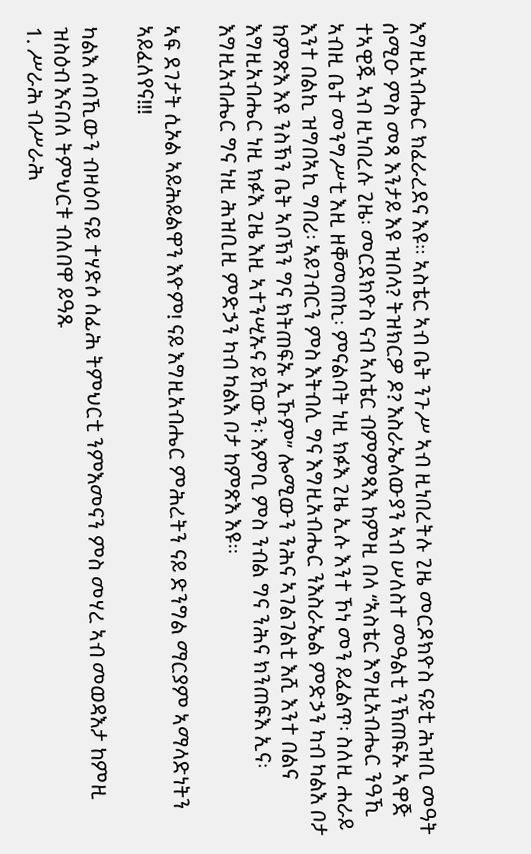እግዚአብሔር ክፈራረደና እዩ። ኣስቴር ኣብ ቤት ንጉሥ ኣብ ዚነበረትሉ ጊዜ መርዶክዮስ ናይቲ ሕዝቢ መዓት ሰሚዑ ምስ መጻ እንታይ እዩ ዝበላ? ትዝክርዎ ዶ? እስራኤላውያን ኣብ ሠለስተ መዓልቲ ንኽጠፍኡ ኣዋጅ ተኣዊጁ ኣብ ዚነበረሉ ጊዜ፡ መርደክዮስ ናብ ኣስቴር ብምምጻእ ከምዚ በላ “ኣስቴር እግዚአብሔር ንዓኺ ኣብዚ ቤተ መንግሥቲ እዚ ዘቐመጠኪ፡ ምናልባት ነዚ ክፉእ ጊዜ ኢሉ እንተ ኾነ መን ይፈልጥ፡ ስለዚ ሐራይ እንተ በልኪ ዝግበኣኪ ግበሪ፡ ኣይገብርን ምስ እትብሊ ግና እግዚአብሔር ንእስራኤል ምድኃን ካብ ካልእ ቦታ ከምጽእ እዩ ንስኽን ቤት ኣቦኽን ግና ክትጠፍኡ ኢኹም” ሎሚውን ንሕና ኣገልገልቲ እሺ እንተ በልና እግዚአብሔር ነዚ ክፉእ ጊዜ እዚ ኣተንሢኡና ይኸውን፡ እምቢ ምስ ንብል ግና ንሕና ክንጠፍእ ኢና፡ እግዚአብሔር ግና ነዚ ሕዝቢዚ ምድኃን ካብ ካልእ ቦታ ከምጽእ እዩ።

ኣፍ ደገታት ሲኦል ኣይሕይልዋን እዮም! ናይ እግዚአብሔር ምሕረትን ናይ ድንግል ማርያም ኣማላድነትን ኣይፈለየና!!!

ካልእ ሰባኺውን ብዛዕባ ናይ ተሃድሶ ሰፊሕ ትምህርቲ ንምእመናን ምስ መሃረ ኣብ መወዳእታ ከምዚ ዝስዕብ እናበለ ትምህርቱ ብለበዋ ይዓጹ
1. ሥራሕ ብሥራሕ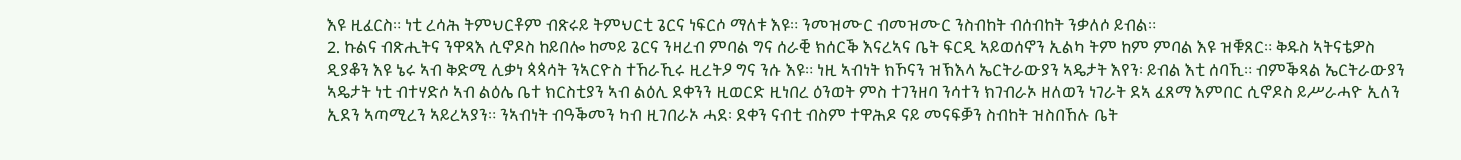እዩ ዚፈርስ። ነቲ ረሳሕ ትምህርቶም ብጽሩይ ትምህርቲ ጌርና ነፍርሶ ማለቱ እዩ። ንመዝሙር ብመዝሙር ንስብከት ብሰብከት ንቃለሶ ይብል።
2. ኩልና ብጽሒትና ንዋጻእ ሲኖዶስ ከይበሎ ከመይ ጌርና ንዛረብ ምባል ግና ሰራቒ ክሰርቕ እናረኣና ቤት ፍርዲ ኣይወሰኖን ኢልካ ትም ከም ምባል እዩ ዝቑጸር። ቅዱስ ኣትናቴዎስ ዲያቆን እዩ ኔሩ ኣብ ቅድሚ ሊቃነ ጳጳሳት ንኣርዮስ ተኸራኺሩ ዚረትዖ ግና ንሱ እዩ። ነዚ ኣብነት ክኾናን ዝኽእላ ኤርትራውያን ኣዴታት እየን፡ ይብል እቲ ሰባኺ። ብምቕጻል ኤርትራውያን ኣዴታት ነቲ ብተሃድሶ ኣብ ልዕሌ ቤተ ክርስቲያን ኣብ ልዕሊ ደቀንን ዚወርድ ዚነበረ ዕንወት ምስ ተገንዘባ ንሳተን ክገብራኦ ዘለወን ነገራት ደኣ ፈጸማ እምበር ሲኖዶስ ይሥራሓዮ ኢለን ኢደን ኣጣሚረን ኣይረኣያን። ንኣብነት ብዓቕመን ካብ ዚገበራኦ ሓደ፡ ደቀን ናብቲ ብስም ተዋሕዶ ናይ መናፍቓን ስብከት ዝስበኸሉ ቤት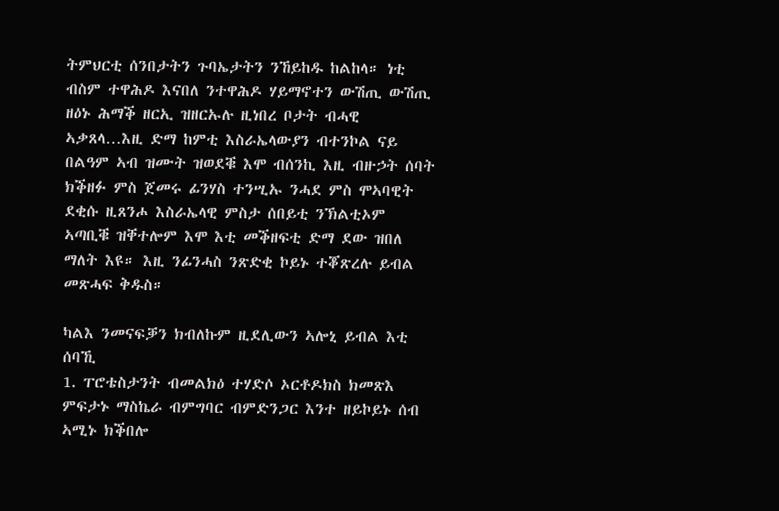ትምህርቲ ሰንበታትን ጉባኤታትን ንኸይከዱ ከልከላ። ነቲ ብስም ተዋሕዶ እናበለ ንተዋሕዶ ሃይማኖተን ውሽጢ ውሽጢ ዘዕኑ ሕማቕ ዘርኢ ዝዘርኡሉ ዚነበረ ቦታት ብሓዊ ኣቃጸላ…እዚ ድማ ከምቲ እስራኤላውያን ብተንኮል ናይ በልዓም ኣብ ዝሙት ዝወደቑ እሞ ብሰንኪ እዚ ብዙኃት ሰባት ክቕዘፉ ምስ ጀመሩ ፊንሃስ ተንሢኡ ንሓደ ምስ ሞኣባዊት ደቂሱ ዚጸንሖ እስራኤላዊ ምስታ ሰበይቲ ንኽልቲኦም ኣጣቢቑ ዝቐተሎም እሞ እቲ መቕዘፍቲ ድማ ደው ዝበለ ማለት እዩ። እዚ ንፊንሓስ ንጽድቂ ኮይኑ ተቖጽረሉ ይብል መጽሓፍ ቅዱስ።

ካልእ ንመናፍቓን ክብለኩም ዚደሊውን ኣሎኒ ይብል እቲ ሰባኺ
1. ፐሮቴስታንት ብመልክዕ ተሃድሶ ኦርቶዶክስ ክመጽእ ምፍታኑ ማስኬራ ብምግባር ብምድንጋር እንተ ዘይኮይኑ ሰብ ኣሚኑ ክቕበሎ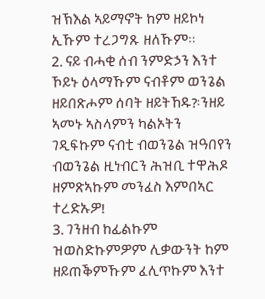ዝኽእል ኣይማኖት ከም ዘይኮነ ኢኹም ተረጋግጹ ዘለኹም።
2. ናይ ብሓቂ ሰብ ንምድኃን እንተ ኾይኑ ዕላማኹም ናብቶም ወንጌል ዘይበጽሖም ሰባት ዘይትኸዱ?፡ንዘይ ኣመኑ ኣስላምን ካልኦትን ገዲፍኩም ናብቲ ብወንጌል ዝዓበየን ብወንጌል ዚነብርን ሕዝቢ ተዋሕዶ ዘምጽኣኩም መንፈስ እምበኣር ተረድኡዎ!
3. ገንዘብ ከፊልኩም ዝወስድኩምዎም ሊቃውንት ከም ዘይጠቕምኹም ፈሊጥኩም እንተ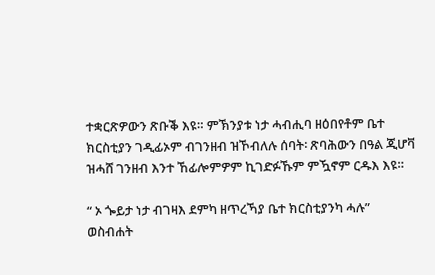ተቋርጽዎውን ጽቡቕ እዩ። ምኽንያቱ ነታ ሓብሒባ ዘዕበየቶም ቤተ ክርስቲያን ገዲፊኦም ብገንዘብ ዝኾብለሉ ሰባት፡ ጽባሕውን በዓል ጂሆቫ ዝሓሸ ገንዘብ እንተ ኸፊሎምዎም ኪገድፉኹም ምዃኖም ርዱእ እዩ።

“ ኦ ጐይታ ነታ ብገዛእ ደምካ ዘጥረኻያ ቤተ ክርስቲያንካ ሓሉ”
ወስብሐት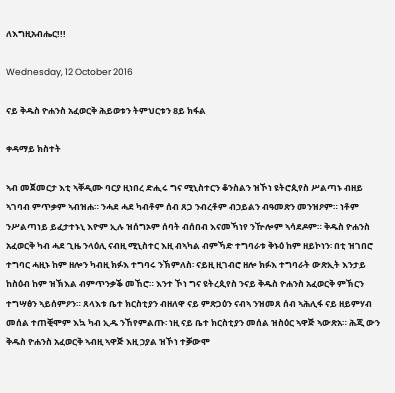ለእግዚአብሔር!!!

Wednesday, 12 October 2016

ናይ ቅዱስ ዮሐንስ አፈወርቅ ሕይወቱን ትምህርቱን 8ይ ክፋል

ቀዳማይ ክስተት

ኣብ መጀመርታ እቲ ኣቐዲሙ ባርያ ዚነበረ ድሒሩ ግና ሚኒስተርን ቆንስልን ዝኾነ ዩትሮጲየስ ሥልጣኑ ብዘይ ኣገባብ ምጥቃም ኣብዝሐ። ንሓደ ሓደ ካብቶም ሰብ ጸጋ ንብረቶም ብኃይልን ብዓመጽን መንዝዖም። ነቶም ንሥልጣነይ ይፈታተኑኒ እዮም ኢሉ ዝሰግኦም ሰባት ብሰበብ እናመኻነየ ንዅሎም ኣሳደዶም። ቅዱስ ዮሐንስ አፈወርቅ ካብ ሓደ ጊዜ ንላዕሊ ናብዚ ሚኒስተር እዚ ብኣካል ብምኻድ ተግባራቱ ቅኑዕ ከም ዘይኮነን፡ በቲ ዝገበሮ ተግባር ሓዚኑ ከም ዘሎን ካብዚ ክፉእ ተግባሩ ንኽምለስ፡ ናይዚ ዚገብሮ ዘሎ ክፉእ ተግባራት ውጽኢት እንታይ ከስዕብ ከም ዝኽእል ብምጥንቃቕ መኸሮ። እንተ ኾነ ግና ዩትረጲየስ ንናይ ቅዱስ ዮሐንስ አፈወርቅ ምኽርን ተግሣፅን ኣይሰምዖን። ጸላእቱ ቤተ ክርስቲያን ብዘለዋ ናይ ምጽጋዕን ናብኣ ንዝመጸ ሰብ ኣሕሊፋ ናይ ዘይምሃብ መሰል ተጠቒሞም እኳ ካብ ኢዱ ንኸየምልጡ፡ ነዚ ናይ ቤተ ክርስቲያን መሰል ዝስዕር ኣዋጅ ኣውጽአ። ሕጂ ውን ቅዱስ ዮሐንስ አፈወርቅ ኣብዚ ኣዋጅ እዚ ኃያል ዝኾነ ተቓውሞ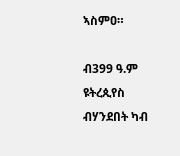ኣስምዐ።

ብ399 ዓ.ም ዩትረጲየስ ብሃንደበት ካብ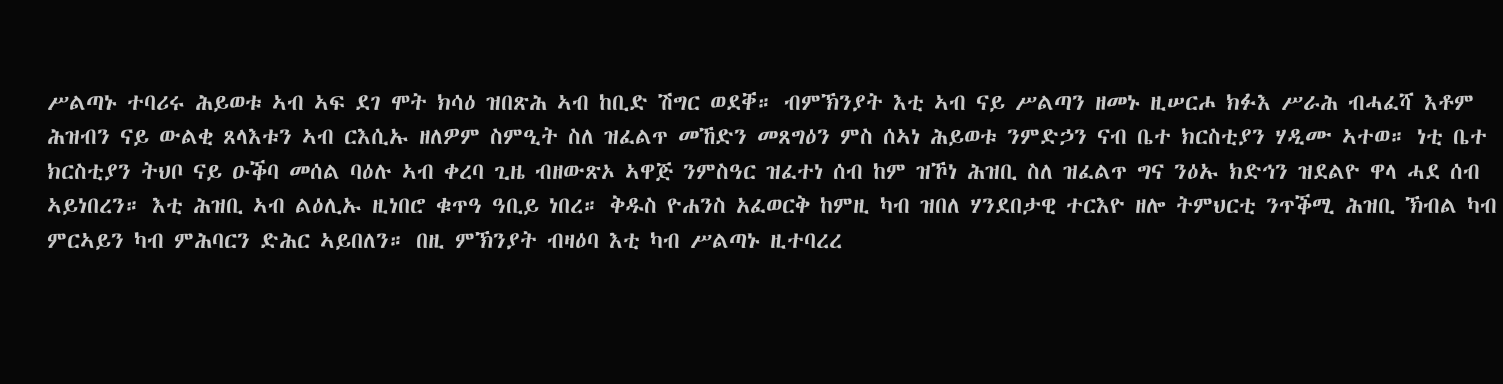ሥልጣኑ ተባሪሩ ሕይወቱ ኣብ ኣፍ ደገ ሞት ክሳዕ ዝበጽሕ ኣብ ከቢድ ሽግር ወደቐ። ብምኽንያት እቲ ኣብ ናይ ሥልጣን ዘመኑ ዚሠርሖ ክፉእ ሥራሕ ብሓፈሻ እቶም ሕዝብን ናይ ውልቂ ጸላእቱን ኣብ ርእሲኡ ዘለዎም ስምዒት ስለ ዝፈልጥ መኸድን መጸግዕን ምስ ሰኣነ ሕይወቱ ንምድኃን ናብ ቤተ ክርስቲያን ሃዲሙ ኣተወ። ነቲ ቤተ ክርስቲያን ትህቦ ናይ ዑቕባ መሰል ባዕሉ ኣብ ቀረባ ጊዜ ብዘውጽኦ ኣዋጅ ንምስዓር ዝፈተነ ሰብ ከም ዝኾነ ሕዝቢ ስለ ዝፈልጥ ግና ንዕኡ ክድኅን ዝደልዮ ዋላ ሓደ ሰብ ኣይነበረን። እቲ ሕዝቢ ኣብ ልዕሊኡ ዚነበሮ ቁጥዓ ዓቢይ ነበረ። ቅዱስ ዮሐንስ አፈወርቅ ከምዚ ካብ ዝበለ ሃንደበታዊ ተርእዮ ዘሎ ትምህርቲ ንጥቕሚ ሕዝቢ ኽብል ካብ ምርኣይን ካብ ምሕባርን ድሕር ኣይበለን። በዚ ምኽንያት ብዛዕባ እቲ ካብ ሥልጣኑ ዚተባረረ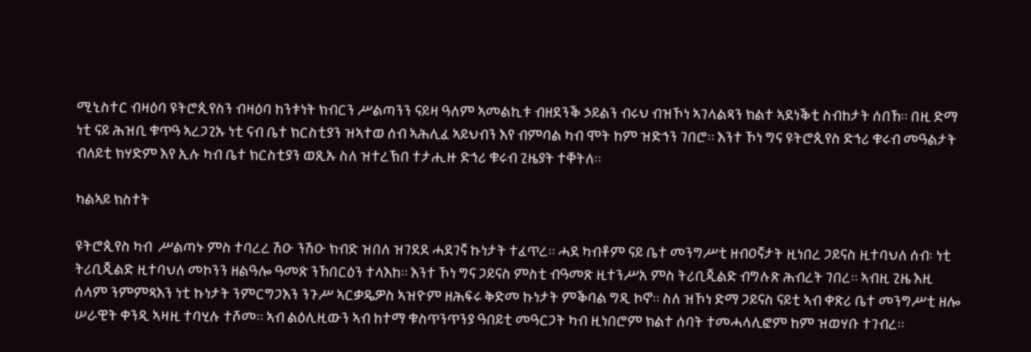ሚኒስተር ብዛዕባ ዩትሮጲየስን ብዛዕባ ከንቱነት ክብርን ሥልጣንን ናይዛ ዓለም ኣመልኪቱ ብዘደንቕ ኃይልን ብሩህ ብዝኾነ ኣገላልጻን ክልተ ኣደነቕቲ ስብከታት ሰበኸ። በዚ ድማ ነቲ ናይ ሕዝቢ ቁጥዓ ኣረጋጊኡ ነቲ ናብ ቤተ ክርስቲያን ዝኣተወ ሰብ ኣሕሊፈ ኣይህብን እየ ብምባል ካብ ሞት ከም ዝድኅን ገበሮ። እንተ ኾነ ግና ዩትሮጲየስ ድኅሪ ቁሩብ መዓልታት ብለይቲ ክሃድም እየ ኢሉ ካብ ቤተ ክርስቲያን ወጺኡ ስለ ዝተረኽበ ተታሒዙ ድኅሪ ቁሩብ ጊዜያት ተቐትለ።

ካልኣይ ክስተት

ዩትሮጲየስ ካብ  ሥልጣኑ ምስ ተባረረ ሽዑ ንሽዑ ክብድ ዝበለ ዝገደደ ሓደገኛ ኩነታት ተፈጥረ። ሓደ ካብቶም ናይ ቤተ መንግሥቲ ዘብዐኛታት ዚነበረ ጋይናስ ዚተባህለ ሰብ፡ ነቲ ትሪቢጂልድ ዚተባህለ መኮንን ዘልዓሎ ዓመጽ ንኸበርዕን ተላእከ። እንተ ኾነ ግና ጋይናስ ምስቲ ብዓመጽ ዚተንሥአ ምስ ትሪቢጂልድ ብግሉጽ ሕብረት ገበረ። ኣብዚ ጊዜ እዚ ሰላም ንምምጻእን ነቲ ኩነታት ንምርግጋእን ንጉሥ ኣርቃዴዎስ ኣዝዮም ዘሕፍሩ ቅድመ ኩነታት ምቕባል ግዲ ኮኖ። ስለ ዝኾነ ድማ ጋይናስ ናይቲ ኣብ ቀጽሪ ቤተ መንግሥቲ ዘሎ ሠራዊት ቀንዲ ኣዛዚ ተባሂሉ ተሾመ። ኣብ ልዕሊዚውን ኣብ ከተማ ቁስጥንጥንያ ዓበይቲ መዓርጋት ካብ ዚነበሮም ክልተ ሰባት ተመሓላሊፎም ከም ዝወሃቡ ተገብረ።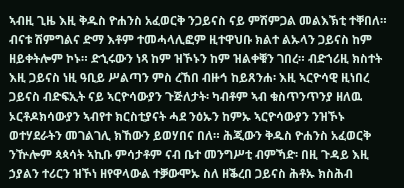ኣብዚ ጊዜ እዚ ቅዱስ ዮሐንስ አፈወርቅ ንጋይናስ ናይ ምሽምጋል መልእኽቲ ተቐበለ። ብናቱ ሽምግልና ድማ እቶም ተመሓላሊፎም ዚተዋህቡ ክልተ ልኡላን ጋይናስ ከም ዘይቀትሎም ኮኑ። ድኂሩውን ነጻ ከም ዝኾኑን ከም ዝልቀቑን ገበረ። ብድኀሪዚ ክስተት እዚ ጋይናስ ነዚ ዓቢይ ሥልጣን ምስ ረኸበ ብዙኅ ከይጸንሐ፡ እዚ ኣርዮሳዊ ዚነበረ ጋይናስ ብድፍኢት ናይ ኣርዮሳውያን ጉጅለታት፡ ካብቶም ኣብ ቁስጥንጥንያ ዘለዉ ኦርቶዶክሳውያን ኣብየተ ክርስቲያናት ሓደ ንዕኡን ከምኡ ኣርዮሳውያን ንዝኾኑ ወተሃደራትን መገልገሊ ክኸውን ይወሃበና በለ። ሕጂውን ቅዱስ ዮሐንስ አፈወርቅ ንዅሎም ጳጳሳት ኣኪቡ ምሳታቶም ናብ ቤተ መንግሥቲ ብምኻድ፡ በዚ ጉዳይ እዚ ኃያልን ተሪርን ዝኾነ ዘየዋላውል ተቓውሞኡ ስለ ዘቕረበ ጋይናስ ሕቶኡ ክስሕብ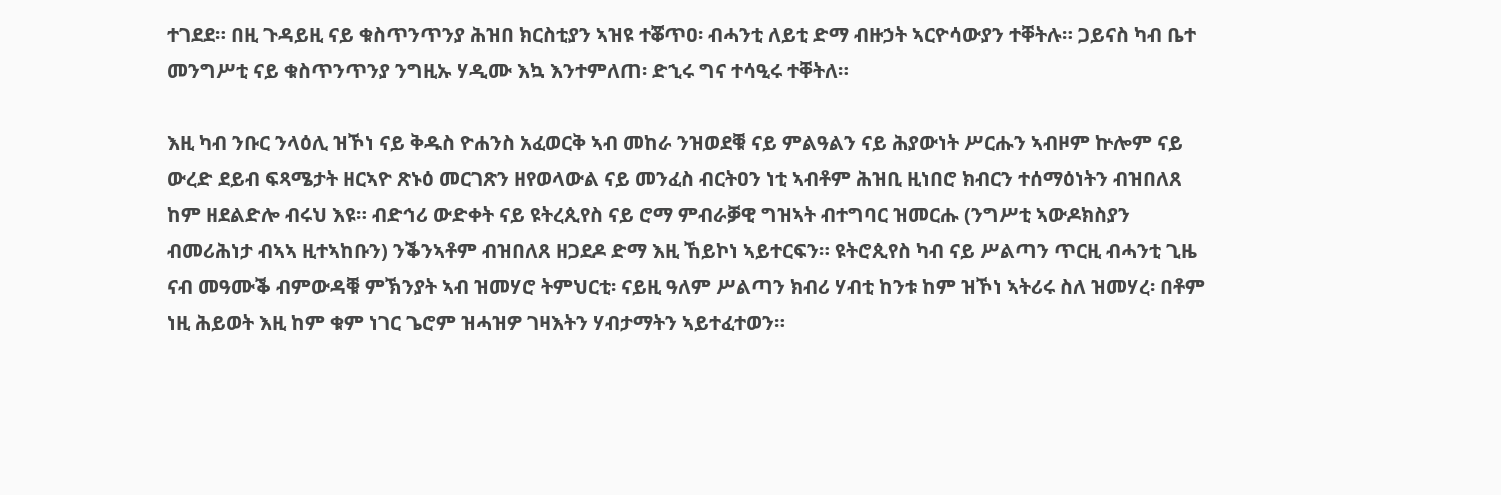ተገደደ። በዚ ጉዳይዚ ናይ ቁስጥንጥንያ ሕዝበ ክርስቲያን ኣዝዩ ተቖጥዐ፡ ብሓንቲ ለይቲ ድማ ብዙኃት ኣርዮሳውያን ተቐትሉ። ጋይናስ ካብ ቤተ መንግሥቲ ናይ ቁስጥንጥንያ ንግዚኡ ሃዲሙ እኳ እንተምለጠ፡ ድኂሩ ግና ተሳዒሩ ተቐትለ።

እዚ ካብ ንቡር ንላዕሊ ዝኾነ ናይ ቅዱስ ዮሐንስ አፈወርቅ ኣብ መከራ ንዝወደቑ ናይ ምልዓልን ናይ ሕያውነት ሥርሑን ኣብዞም ኵሎም ናይ ውረድ ደይብ ፍጻሜታት ዘርኣዮ ጽኑዕ መርገጽን ዘየወላውል ናይ መንፈስ ብርትዐን ነቲ ኣብቶም ሕዝቢ ዚነበሮ ክብርን ተሰማዕነትን ብዝበለጸ ከም ዘደልድሎ ብሩህ እዩ። ብድኅሪ ውድቀት ናይ ዩትረጲየስ ናይ ሮማ ምብራቓዊ ግዝኣት ብተግባር ዝመርሑ (ንግሥቲ ኣውዶክስያን ብመሪሕነታ ብኣኣ ዚተኣከቡን) ንቕንኣቶም ብዝበለጸ ዘጋደዶ ድማ እዚ ኸይኮነ ኣይተርፍን። ዩትሮጲየስ ካብ ናይ ሥልጣን ጥርዚ ብሓንቲ ጊዜ ናብ መዓሙቕ ብምውዳቑ ምኽንያት ኣብ ዝመሃሮ ትምህርቲ፡ ናይዚ ዓለም ሥልጣን ክብሪ ሃብቲ ከንቱ ከም ዝኾነ ኣትሪሩ ስለ ዝመሃረ፡ በቶም ነዚ ሕይወት እዚ ከም ቁም ነገር ጌሮም ዝሓዝዎ ገዛእትን ሃብታማትን ኣይተፈተወን።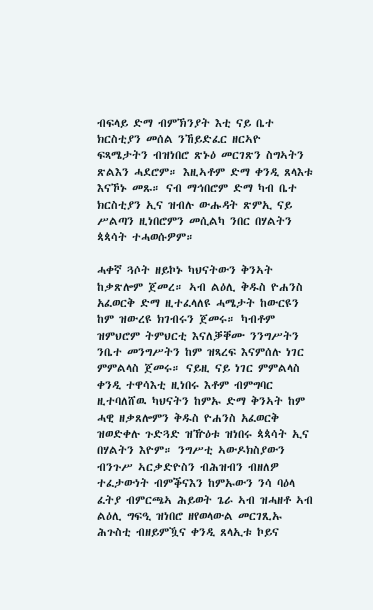ብፍላይ ድማ ብምኽንያት እቲ ናይ ቤተ ክርስቲያን መሰል ንኸይድፈር ዘርኣዮ ፍጻሜታትን ብዝነበሮ ጽኑዕ መርገጽን ስግኣትን ጽልእን ሓደሮም። እዚኣቶም ድማ ቀንዲ ጸላእቱ እናኾኑ መጹ። ናብ ማኅበሮም ድማ ካብ ቤተ ክርስቲያን ኢና ዝብሉ ውሑዳት ጽምኢ ናይ ሥልጣን ዚነበሮምን መሲልካ ንበር በሃልትን ጳጳሳት ተሓወሱዎም።

ሓቀኛ ጓሶት ዘይኮኑ ካህናትውን ቅንኣት ከቃጽሎም ጀመረ። ኣብ ልዕሊ ቅዱስ ዮሐንስ አፈወርቅ ድማ ዚተፈላለዩ ሓሜታት ከውርዩን ከም ዝውረዩ ክገብሩን ጀመሩ። ካብቶም ዝምህሮም ትምህርቲ እናለቓቐሙ ንንግሥትን ንቤተ መንግሥትን ከም ዝጻረፍ እናምሰሉ ነገር ምምልላስ ጀመሩ። ናይዚ ናይ ነገር ምምልላስ ቀንዲ ተዋሳእቲ ዚነበሩ እቶም ብምግባር ዚተባለሸዉ ካህናትን ከምኡ ድማ ቅንኣት ከም ሓዊ ዘቃጸሎምን ቅዱስ ዮሐንስ አፈወርቅ ዝወድቀሉ ጉድጓድ ዝዅዕቱ ዝነበሩ ጳጳሳት ኢና በሃልትን እዮም። ንግሥቲ ኣውዶክስያውን ብንጉሥ ኣርቃድዮስን ብሕዝብን ብዘለዎ ተፈታውነት ብምቕናእን ከምኡውን ንሳ ባዕላ ፈትያ ብምርጫኣ ሕይወት ጌራ ኣብ ዝሓዘቶ ኣብ ልዕሊ ግፍዒ ዝነበሮ ዘየወላውል መርገጺኡ ሕጉስቲ ብዘይምዃና ቀንዲ ጸላኢቱ ኮይና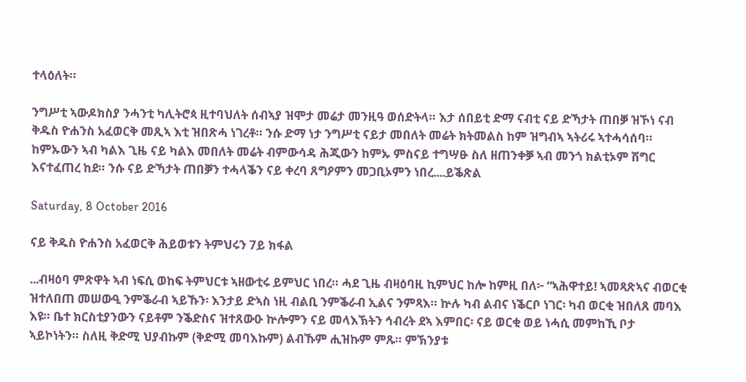ተላዕለት።

ንግሥቲ ኣውዶክስያ ንሓንቲ ካሊትሮጳ ዚተባህለት ሰብኣያ ዝሞታ መሬታ መንዚዓ ወሰድትላ። እታ ሰበይቲ ድማ ናብቲ ናይ ድኻታት ጠበቓ ዝኾነ ናብ ቅዱስ ዮሐንስ አፈወርቅ መጺኣ እቲ ዝበጽሓ ነገረቶ። ንሱ ድማ ነታ ንግሥቲ ናይታ መበለት መሬት ክትመልስ ከም ዝግብኣ ኣትሪሩ ኣተሓሳሰባ። ከምኡውን ኣብ ካልእ ጊዜ ናይ ካልእ መበለት መሬት ብምውሳዳ ሕጂውን ከምኡ ምስናይ ተግሣፁ ስለ ዘጠንቀቓ ኣብ መንጎ ክልቲኦም ሽግር እናተፈጠረ ከደ። ንሱ ናይ ድኻታት ጠበቓን ተሓላቕን ናይ ቀረባ ጸግዖምን መጋቢኦምን ነበረ....ይቕጽል

Saturday, 8 October 2016

ናይ ቅዱስ ዮሐንስ አፈወርቅ ሕይወቱን ትምህሩን 7ይ ክፋል

...ብዛዕባ ምጽዋት ኣብ ነፍሲ ወከፍ ትምህርቱ ኣዘውቲሩ ይምህር ነበረ። ሓደ ጊዜ ብዛዕባዚ ኪምህር ከሎ ከምዚ በለ፦ “ኣሕዋተይ! ኣመጻጽኣና ብወርቂ ዝተለበጠ መሠውዒ ንምቕራብ ኣይኹን፡ እንታይ ድኣስ ነዚ ብልቢ ንምቕራብ ኢልና ንምጻእ። ኵሉ ካብ ልብና ነቕርቦ ነገር፡ ካብ ወርቂ ዝበለጸ መባእ እዩ። ቤተ ክርስቲያንውን ናይቶም ንቕድስና ዝተጸውዑ ኵሎምን ናይ መላእኽትን ኅብረት ደኣ እምበር፡ ናይ ወርቂ ወይ ነሓሲ መምከኺ ቦታ ኣይኮነትን። ስለዚ ቅድሚ ህያብኩም (ቅድሚ መባእኩም) ልብኹም ሒዝኩም ምጹ። ምኽንያቱ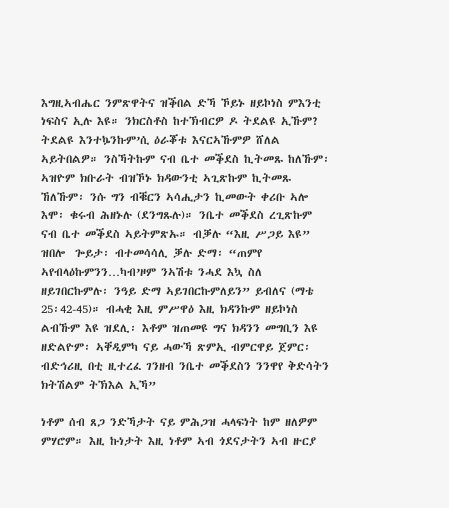እግዚኣብሔር ንምጽዋትና ዝቕበል ድኻ ኾይኑ ዘይኮነስ ምእንቲ ነፍስና ኢሉ እዩ። ንክርስቶስ ከተኽብርዎ ዶ ትደልዩ ኢኹም? ትደልዩ እንተኴንኩም’ሲ ዕራቖቱ እናርኣኹምዎ ሸለል ኣይትበልዎ። ንስኻትኩም ናብ ቤተ መቕደስ ኪትመጹ ከለኹም፡ ኣዝዮም ክቡራት ብዝኾኑ ክዳውንቲ ኣጊጽኩም ኪትመጹ ኸለኹም፡ ንሱ ግን ብቑርን ኣሳሒታን ኪመውት ቀሪቡ ኣሎ እሞ፡ ቁሩብ ሕዘኑሉ (ደንግጹሉ)። ንቤተ መቕደስ ረጊጽኩም ናብ ቤተ መቕደስ ኣይትምጽኡ። ብቓሉ “እዚ ሥጋይ እዩ” ዝበሎ  ጐይታ፡ ብተመሳሳሊ ቓሉ ድማ፡ “ጠምየ ኣየብላዕኩምንን…ካብ’ዞም ንኣሽቱ ንሓደ እኳ ስለ ዘይገበርኩምሉ፡ ንዓይ ድማ ኣይገበርኩምለይን” ይብለና (ማቴ 25፡42-45)። ብሓቂ እዚ ምሥዋዕ እዚ ክዳንኩም ዘይኮነስ ልብኹም እዩ ዝደሊ፡ እቶም ዝጠመዩ ግና ክዳንን መግቢን እዩ ዘድልዮም፡ ኣቐዲምካ ናይ ሓውኻ ጽምኢ ብምርዋይ ጀምር፡ ብድኅሪዚ በቲ ዚተረፈ ገንዘብ ንቤተ መቕደስን ንንዋየ ቅድሳትን ክትሽልም ትኽእል ኢኻ”

ነቶም ሰብ ጸጋ ንድኻታት ናይ ምሕጋዝ ሓላፍነት ከም ዘለዎም ምሃሮም። እዚ ኩነታት እዚ ነቶም ኣብ ጎደናታትን ኣብ ዙርያ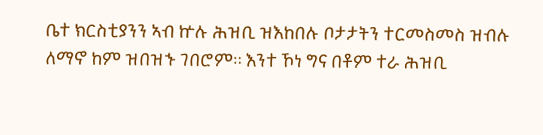ቤተ ክርስቲያንን ኣብ ኵሉ ሕዝቢ ዝእከበሉ ቦታታትን ተርመስመስ ዝብሉ ለማኖ ከም ዝበዝኁ ገበሮም። እንተ ኾነ ግና በቶም ተራ ሕዝቢ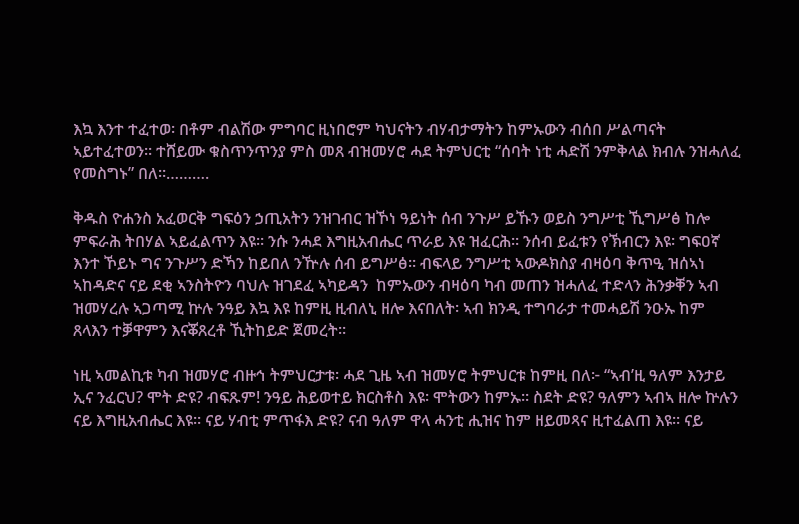እኳ እንተ ተፈተወ፡ በቶም ብልሽው ምግባር ዚነበሮም ካህናትን ብሃብታማትን ከምኡውን ብሰበ ሥልጣናት ኣይተፈተወን። ተሸይሙ ቁስጥንጥንያ ምስ መጸ ብዝመሃሮ ሓደ ትምህርቲ “ሰባት ነቲ ሓድሽ ንምቅላል ክብሉ ንዝሓለፈ የመስግኑ” በለ።……….

ቅዱስ ዮሐንስ አፈወርቅ ግፍዕን ኃጢአትን ንዝገብር ዝኾነ ዓይነት ሰብ ንጉሥ ይኹን ወይስ ንግሥቲ ኺግሥፅ ከሎ ምፍራሕ ትበሃል ኣይፈልጥን እዩ። ንሱ ንሓደ እግዚአብሔር ጥራይ እዩ ዝፈርሕ። ንሰብ ይፈቱን የኽብርን እዩ፡ ግፍዐኛ እንተ ኾይኑ ግና ንጉሥን ድኻን ከይበለ ንዅሉ ሰብ ይግሥፅ። ብፍላይ ንግሥቲ ኣውዶክስያ ብዛዕባ ቅጥዒ ዝሰኣነ ኣከዳድና ናይ ደቂ ኣንስትዮን ባህሉ ዝገደፈ ኣካይዳን  ከምኡውን ብዛዕባ ካብ መጠን ዝሓለፈ ተድላን ሕንቃቐን ኣብ ዝመሃረሉ ኣጋጣሚ ኵሉ ንዓይ እኳ እዩ ከምዚ ዚብለኒ ዘሎ እናበለት፡ ኣብ ክንዲ ተግባራታ ተመሓይሽ ንዑኡ ከም ጸላእን ተቓዋምን እናቖጸረቶ ኺትከይድ ጀመረት።

ነዚ ኣመልኪቱ ካብ ዝመሃሮ ብዙኅ ትምህርታቱ፡ ሓደ ጊዜ ኣብ ዝመሃሮ ትምህርቱ ከምዚ በለ፦ “ኣብ’ዚ ዓለም እንታይ ኢና ንፈርህ? ሞት ድዩ? ብፍጹም! ንዓይ ሕይወተይ ክርስቶስ እዩ፡ ሞትውን ከምኡ። ስደት ድዩ? ዓለምን ኣብኣ ዘሎ ኵሉን ናይ እግዚአብሔር እዩ። ናይ ሃብቲ ምጥፋእ ድዩ? ናብ ዓለም ዋላ ሓንቲ ሒዝና ከም ዘይመጻና ዚተፈልጠ እዩ። ናይ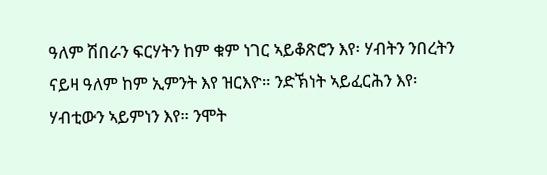ዓለም ሽበራን ፍርሃትን ከም ቁም ነገር ኣይቆጽሮን እየ፡ ሃብትን ንበረትን ናይዛ ዓለም ከም ኢምንት እየ ዝርእዮ። ንድኽነት ኣይፈርሕን እየ፡ ሃብቲውን ኣይምነን እየ። ንሞት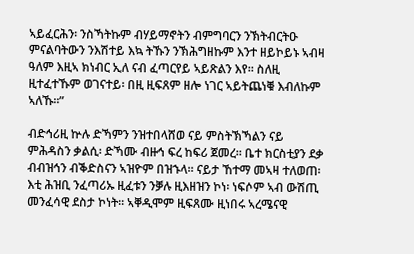ኣይፈርሕን፡ ንስኻትኩም ብሃይማኖትን ብምግባርን ንኽትብርትዑ ምናልባትውን ንእሽተይ እኳ ትኹን ንኽሕግዘኩም እንተ ዘይኮይኑ ኣብዛ ዓለም እዚኣ ክነብር ኢለ ናብ ፈጣርየይ ኣይጽልን እየ። ስለዚ ዚተፈተኹም ወገናተይ፡ በዚ ዚፍጸም ዘሎ ነገር ኣይትጨነቑ እብለኩም ኣለኹ።”

ብድኅሪዚ ኵሉ ድኻምን ንዝተበላሸወ ናይ ምስትኽኻልን ናይ ምሕዳስን ቃልሲ፡ ድኻሙ ብዙኅ ፍረ ከፍሪ ጀመረ። ቤተ ክርስቲያን ደቃ ብብዝኅን ብቕድስናን ኣዝዮም በዝኁላ። ናይታ ኸተማ መኣዛ ተለወጠ፡ እቲ ሕዝቢ ንፈጣሪኡ ዚፈቱን ንቓሉ ዚእዘዝን ኮነ፡ ነፍሶም ኣብ ውሽጢ መንፈሳዊ ደስታ ኮነት። ኣቐዲሞም ዚፍጸሙ ዚነበሩ ኣረሜናዊ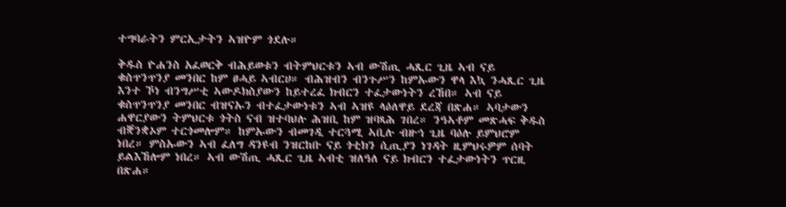ተግባራትን ምርኢታትን ኣዝዮም ጎደሉ።

ቅዱስ ዮሐንስ አፈወርቅ ብሕይወቱን ብትምህርቱን ኣብ ውሽጢ ሓጺር ጊዜ ኣብ ናይ ቁስጥንጥንያ መንበር ከም ፀሓይ ኣብርሀ። ብሕዝብን ብንጉሥን ከምኡውን ዋላ እኳ ንሓጺር ጊዜ እንተ ኾነ ብንግሥቲ ኣውዶክስያውን ከይተረፈ ክብርን ተፈታውነትን ረኸበ። ኣብ ናይ ቁስጥንጥንያ መንበር ብዝናኡን ብተፈታውነቱን ኣብ ኣዝዩ ላዕለዋይ ደረጃ በጽሐ። ኣባታውን ሐዋርያውን ትምህርቱ ጎትስ ናብ ዝተባህሉ ሕዝቢ ከም ዝባጻሕ ገበረ። ንዓኣቶም መጽሓፍ ቅዱስ ብቛንቋኦም ተርጎመሎም። ከምኡውን ብመገዲ ተርጓሚ ኣቢሉ ብዙኅ ጊዜ ባዕሉ ይምህሮም ነበረ። ምስኡውን ኣብ ፈለግ ዳንዩብ ንዝርከቡ ናይ ጎቲክን ሲጢያን ነገዳት ዚምህሩዎም ሰባት ይልእኸሎም ነበረ። ኣብ ውሽጢ ሓጺር ጊዜ ኣብቲ ዝለዓለ ናይ ክብርን ተፈታውነትን ጥርዚ በጽሐ።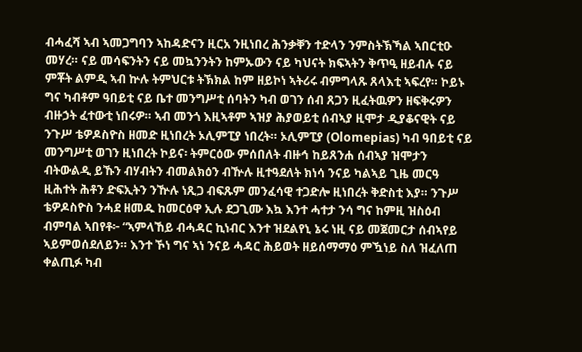ብሓፈሻ ኣብ ኣመጋግባን ኣከዳድናን ዚርአ ንዚነበረ ሕንቃቐን ተድላን ንምስትኽኻል ኣበርቲዑ መሃረ። ናይ መሳፍንትን ናይ መኳንንትን ከምኡውን ናይ ካህናት ክፍኣትን ቅጥዒ ዘይብሉ ናይ ምቾት ልምዲ ኣብ ኵሉ ትምህርቱ ትኽክል ከም ዘይኮነ ኣትሪሩ ብምግላጹ ጸላእቲ ኣፍረየ። ኮይኑ ግና ካብቶም ዓበይቲ ናይ ቤተ መንግሥቲ ሰባትን ካብ ወገን ሰብ ጸጋን ዚፈትዉዎን ዘፍቅሩዎን ብዙኃት ፈተውቲ ነበሩዎ። ኣብ መንጎ እዚኣቶም ኣዝያ ሕያወይቲ ሰብኣያ ዚሞታ ዲያቆናዊት ናይ ንጉሥ ቴዎዶስዮስ ዘመድ ዚነበረት ኦሊምፒያ ነበረት። ኦሊምፒያ (Olomepias) ካብ ዓበይቲ ናይ መንግሥቲ ወገን ዚነበረት ኮይና፡ ትምርዕው ምሰበለት ብዙኅ ከይጸንሐ ሰብኣያ ዝሞታን ብትውልዲ ይኹን ብሃብትን ብመልክዕን ብዅሉ ዚተዓደለት ክነሳ ንናይ ካልኣይ ጊዜ መርዓ ዚሕተት ሕቶን ድፍኢትን ንዅሉ ነጺጋ ብፍጹም መንፈሳዊ ተጋድሎ ዚነበረት ቅድስቲ እያ። ንጉሥ ቴዎዶስዮስ ንሓደ ዘመዱ ከመርዕዋ ኢሉ ደጋጊሙ እኳ እንተ ሓተታ ንሳ ግና ከምዚ ዝስዕብ ብምባል ኣበየቶ፦ “ኣምላኸይ ብሓዳር ኪነብር እንተ ዝደልየኒ ኔሩ ነዚ ናይ መጀመርታ ሰብኣየይ ኣይምወሰደለይን። እንተ ኾነ ግና ኣነ ንናይ ሓዳር ሕይወት ዘይሰማማዕ ምዃነይ ስለ ዝፈለጠ ቀልጢፉ ካብ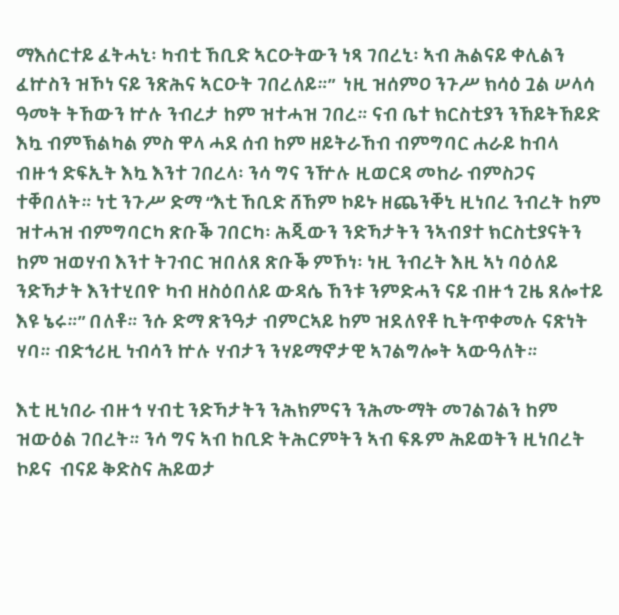ማእሰርተይ ፈትሓኒ፡ ካብቲ ኸቢድ ኣርዑትውን ነጻ ገበረኒ፡ ኣብ ሕልናይ ቀሊልን ፈኵስን ዝኾነ ናይ ንጽሕና ኣርዑት ገበረለይ።”  ነዚ ዝሰምዐ ንጉሥ ክሳዕ ጓል ሠላሳ ዓመት ትኸውን ኵሉ ንብረታ ከም ዝተሓዝ ገበረ። ናብ ቤተ ክርስቲያን ንኸይትኸይድ እኳ ብምኽልካል ምስ ዋላ ሓደ ሰብ ከም ዘይትራኸብ ብምግባር ሐራይ ከብላ ብዙኅ ድፍኢት እኳ እንተ ገበረላ፡ ንሳ ግና ንዅሉ ዚወርዳ መከራ ብምስጋና ተቐበለት። ነቲ ንጉሥ ድማ “እቲ ኸቢድ ሸኸም ኮይኑ ዘጨንቐኒ ዚነበረ ንብረት ከም ዝተሓዝ ብምግባርካ ጽቡቕ ገበርካ፡ ሕጂውን ንድኻታትን ንኣብያተ ክርስቲያናትን ከም ዝወሃብ እንተ ትገብር ዝበለጸ ጽቡቕ ምኾነ፡ ነዚ ንብረት እዚ ኣነ ባዕለይ ንድኻታት እንተሂበዮ ካብ ዘስዕበለይ ውዳሴ ኸንቱ ንምድሓን ናይ ብዙኅ ጊዜ ጸሎተይ እዩ ኔሩ።” በለቶ። ንሱ ድማ ጽንዓታ ብምርኣይ ከም ዝደለየቶ ኪትጥቀመሉ ናጽነት ሃባ። ብድኅሪዚ ነብሳን ኵሉ ሃብታን ንሃይማኖታዊ ኣገልግሎት ኣውዓለት።

እቲ ዚነበራ ብዙኅ ሃብቲ ንድኻታትን ንሕክምናን ንሕሙማት መገልገልን ከም ዝውዕል ገበረት። ንሳ ግና ኣብ ከቢድ ትሕርምትን ኣብ ፍጹም ሕይወትን ዚነበረት ኮይና  ብናይ ቅድስና ሕይወታ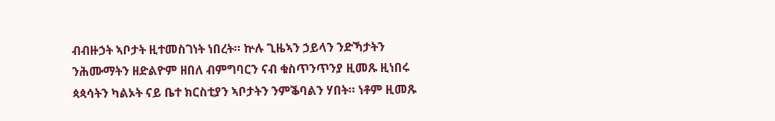ብብዙኃት ኣቦታት ዚተመስገነት ነበረት። ኵሉ ጊዜኣን ኃይላን ንድኻታትን ንሕሙማትን ዘድልዮም ዘበለ ብምግባርን ናብ ቁስጥንጥንያ ዚመጹ ዚነበሩ ጳጳሳትን ካልኦት ናይ ቤተ ክርስቲያን ኣቦታትን ንምቕባልን ሃበት። ነቶም ዚመጹ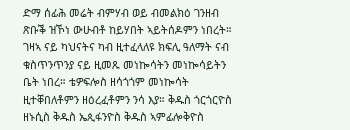ድማ ሰፊሕ መሬት ብምሃብ ወይ ብመልክዕ ገንዘብ ጽቡቕ ዝኾነ ውሁብቶ ከይሃበት ኣይትሰዶምን ነበረት። ገዛኣ ናይ ካህናትና ካብ ዚተፈላለዩ ክፍሊ ዓለማት ናብ ቁስጥንጥንያ ናይ ዚመጹ መነኰሳትን መነኰሳይትን ቤት ነበረ። ቴዎፍሎስ ዘሳጎጎም መነኰሳት ዚተቐበለቶምን ዘዕረፈቶምን ንሳ እያ። ቅዱስ ጎርጎርዮስ ዘኑሲስ ቅዱስ ኤጲፋንዮስ ቅዱስ ኣምፊሎቅዮስ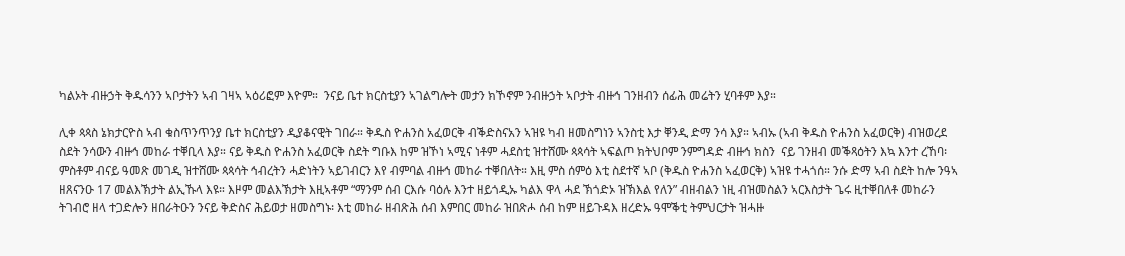ካልኦት ብዙኃት ቅዱሳንን ኣቦታትን ኣብ ገዛኣ ኣዕሪፎም እዮም።  ንናይ ቤተ ክርስቲያን ኣገልግሎት መታን ክኾኖም ንብዙኃት ኣቦታት ብዙኅ ገንዘብን ሰፊሕ መሬትን ሂባቶም እያ።

ሊቀ ጳጳስ ኔክታርዮስ ኣብ ቁስጥንጥንያ ቤተ ክርስቲያን ዲያቆናዊት ገበራ። ቅዱስ ዮሐንስ አፈወርቅ ብቕድስናአን ኣዝዩ ካብ ዘመስግነን ኣንስቲ እታ ቐንዲ ድማ ንሳ እያ። ኣብኡ (ኣብ ቅዱስ ዮሐንስ አፈወርቅ) ብዝወረደ ስደት ንሳውን ብዙኅ መከራ ተቐቢላ እያ። ናይ ቅዱስ ዮሐንስ አፈወርቅ ስደት ግቡእ ከም ዝኾነ ኣሚና ነቶም ሓደስቲ ዝተሸሙ ጳጳሳት ኣፍልጦ ክትህቦም ንምግዳድ ብዙኅ ክስን  ናይ ገንዘብ መቕጻዕትን እኳ እንተ ረኸባ፡ ምስቶም ብናይ ዓመጽ መገዲ ዝተሸሙ ጳጳሳት ኅብረትን ሓድነትን ኣይገብርን እየ ብምባል ብዙኅ መከራ ተቐበለት። እዚ ምስ ሰምዕ እቲ ስደተኛ ኣቦ (ቅዱስ ዮሐንስ ኣፈወርቅ) ኣዝዩ ተሓጎሰ። ንሱ ድማ ኣብ ስደት ከሎ ንዓኣ ዘጸናንዑ 17 መልእኽታት ልኢኹላ እዩ። እዞም መልእኽታት እዚኣቶም “ማንም ሰብ ርእሱ ባዕሉ እንተ ዘይጎዲኡ ካልእ ዋላ ሓደ ኽጎድኦ ዝኽእል የለን” ብዘብልን ነዚ ብዝመስልን ኣርእስታት ጌሩ ዚተቐበለቶ መከራን ትገብሮ ዘላ ተጋድሎን ዘበራትዑን ንናይ ቅድስና ሕይወታ ዘመስግኑ፡ እቲ መከራ ዘብጽሕ ሰብ እምበር መከራ ዝበጽሖ ሰብ ከም ዘይጉዳእ ዘረድኡ ዓሞቕቲ ትምህርታት ዝሓዙ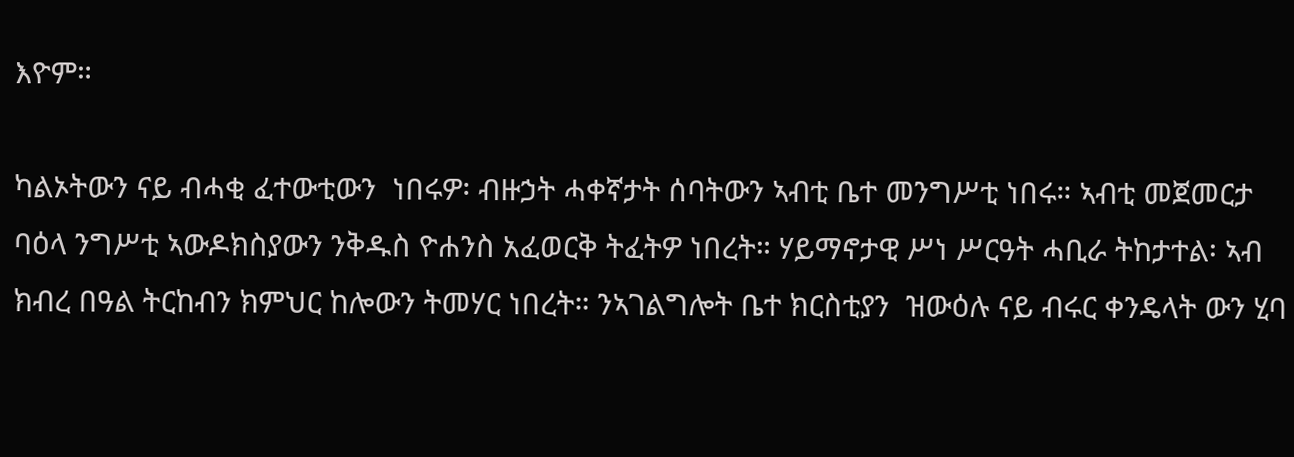እዮም።

ካልኦትውን ናይ ብሓቂ ፈተውቲውን  ነበሩዎ፡ ብዙኃት ሓቀኛታት ሰባትውን ኣብቲ ቤተ መንግሥቲ ነበሩ። ኣብቲ መጀመርታ ባዕላ ንግሥቲ ኣውዶክስያውን ንቅዱስ ዮሐንስ አፈወርቅ ትፈትዎ ነበረት። ሃይማኖታዊ ሥነ ሥርዓት ሓቢራ ትከታተል፡ ኣብ ክብረ በዓል ትርከብን ክምህር ከሎውን ትመሃር ነበረት። ንኣገልግሎት ቤተ ክርስቲያን  ዝውዕሉ ናይ ብሩር ቀንዴላት ውን ሂባ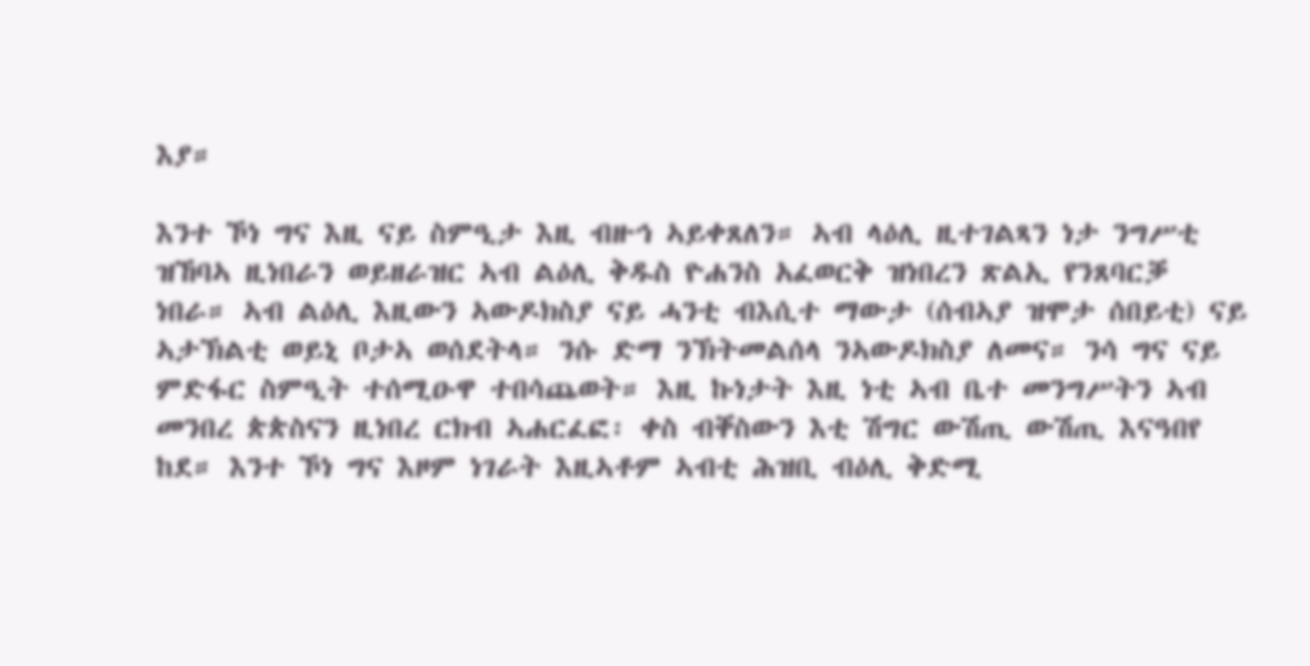እያ።

እንተ ኾነ ግና እዚ ናይ ስምዒታ እዚ ብዙኅ ኣይቀጸለን። ኣብ ላዕሊ ዚተገልጻን ነታ ንግሥቲ ዝኸባኣ ዚነበራን ወይዘራዝር ኣብ ልዕሊ ቅዱስ ዮሐንስ አፈወርቅ ዝነበረን ጽልኢ የንጸባርቓ  ነበራ። ኣብ ልዕሊ እዚውን ኣውዶክስያ ናይ ሓንቲ ብእሲተ ማውታ (ሰብኣያ ዝሞታ ሰበይቲ) ናይ ኣታኽልቲ ወይኒ ቦታኣ ወሰደትላ። ንሱ ድማ ንኽትመልሰላ ንኣውዶክስያ ለመና። ንሳ ግና ናይ ምድፋር ስምዒት ተሰሚዑዋ ተበሳጨወት። እዚ ኩነታት እዚ ነቲ ኣብ ቤተ መንግሥትን ኣብ መንበረ ጵጵስናን ዚነበረ ርክብ ኣሐርፈፎ፡ ቀስ ብቐስውን እቲ ሽግር ውሽጢ ውሽጢ እናዓበየ ከደ። እንተ ኾነ ግና እዞም ነገራት እዚኣቶም ኣብቲ ሕዝቢ ብዕሊ ቅድሚ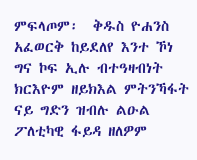ምፍላጦም፡  ቅዱስ ዮሐንስ አፈወርቅ ከይደለየ እንተ ኾነ ግና ኮፍ ኢሉ ብተዓዛብነት ክርእዮም ዘይክእል ምትንኻፋት ናይ ግድን ዝብሉ ልዑል ፖለቲካዊ ፋይዳ ዘለዎም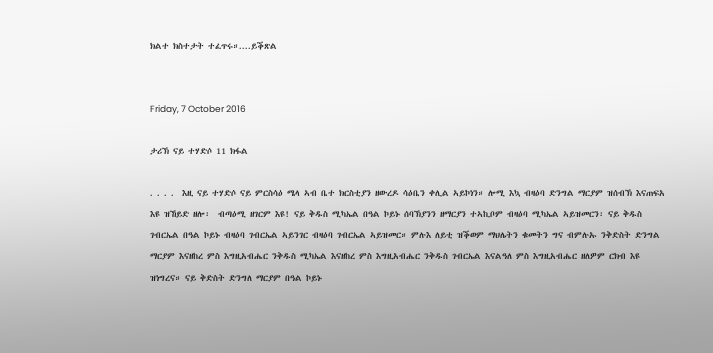ክልተ ክስተታት ተፈጥሩ።....ይቕጽል


Friday, 7 October 2016

ታሪኽ ናይ ተሃድሶ 11 ክፋል

. . . .  እዚ ናይ ተሃድሶ ናይ ምርስሳዕ ሜላ ኣብ ቤተ ክርስቲያን ዘውረዶ ሳዕቤን ቀሊል ኣይኮነን። ሎሚ እኳ ብዛዕባ ድንግል ማርያም ዝሰብኽ እናጠፍአ እዩ ዝኸይድ ዘሎ፡  ብጣዕሚ ዘገርም እዩ! ናይ ቅዱስ ሚካኤል በዓል ኮይኑ ሰባኽያንን ዘማርያን ተኣኪቦም ብዛዕባ ሚካኤል ኣይዝመርን፡ ናይ ቅዱስ ገብርኤል በዓል ኮይኑ ብዛዕባ ገብርኤል ኣይንገር ብዛዕባ ገብርኤል ኣይዝመር። ምሉእ ለይቲ ዝቕወም ማህሌትን ቁመትን ግና ብምሉኡ ንቅድስት ድንግል ማርያም እናዘከረ ምስ እግዚአብሔር ንቅዱስ ሚካኤል እናዘከረ ምስ እግዚአብሔር ንቅዱስ ገብርኤል እናልዓለ ምስ እግዚአብሔር ዘለዎም ርክብ እዩ ዝነግረና። ናይ ቅድስት ድንግለ ማርያም በዓል ኮይኑ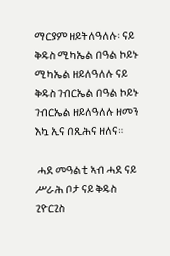ማርያም ዘይትለዓለሉ፡ ናይ ቅዱስ ሚካኤል በዓል ኮይኑ ሚካኤል ዘይለዓለሉ ናይ ቅዱስ ገብርኤል በዓል ኮይኑ ገብርኤል ዘይለዓለሉ ዘመን እኳ ኢና በጺሕና ዘለና።

 ሓደ መዓልቲ ኣብ ሓደ ናይ ሥራሕ ቦታ ናይ ቅዱስ ጊዮርጊስ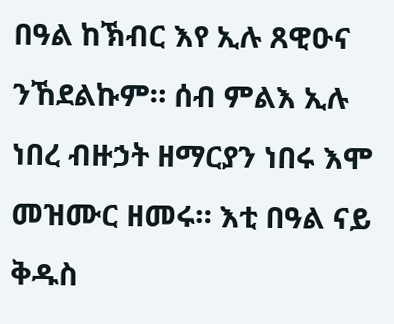በዓል ከኽብር እየ ኢሉ ጸዊዑና ንኸደልኩም። ሰብ ምልእ ኢሉ ነበረ ብዙኃት ዘማርያን ነበሩ እሞ መዝሙር ዘመሩ። እቲ በዓል ናይ ቅዱስ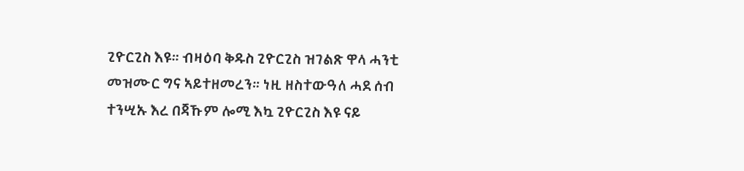ጊዮርጊስ እዩ። ብዛዕባ ቅዱስ ጊዮርጊስ ዝገልጽ ዋላ ሓንቲ መዝሙር ግና ኣይተዘመረን። ነዚ ዘስተውዓለ ሓደ ሰብ ተንሢኡ እረ በጃኹም ሎሚ እኳ ጊዮርጊስ እዩ ናይ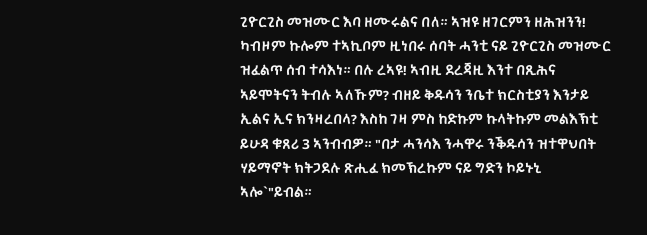ጊዮርጊስ መዝሙር እባ ዘሙሩልና በለ። ኣዝዩ ዘገርምን ዘሕዝንን! ካብዞም ኩሎም ተኣኪቦም ዚነበሩ ሰባት ሓንቲ ናይ ጊዮርጊስ መዝሙር ዝፈልጥ ሰብ ተሳእነ። በሉ ረኣዩ! ኣብዚ ደረጃዚ እንተ በጺሕና ኣይሞትናን ትብሉ ኣለኹም? ብዘይ ቅዱሳን ንቤተ ክርስቲያን እንታይ ኢልና ኢና ክንዛረበላ? እስከ ገዛ ምስ ከድኩም ኩላትኩም መልእኽቲ ይሁዳ ቁጸሪ 3 ኣንብብዎ። "በታ ሓንሳእ ንሓዋሩ ንቕዱሳን ዝተዋህበት ሃይማኖት ክትጋደሉ ጽሒፈ ክመኽረኩም ናይ ግድን ኮይኑኒ ኣሎ`"ይብል።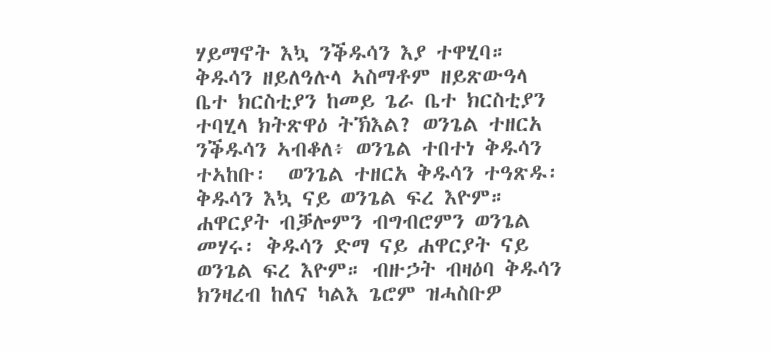ሃይማኖት እኳ ንቕዱሳን እያ ተዋሂባ። ቅዱሳን ዘይለዓሉላ ኣስማቶም ዘይጽውዓላ ቤተ ክርስቲያን ከመይ ጌራ ቤተ ክርስቲያን ተባሂላ ክትጽዋዕ ትኽእል? ወንጌል ተዘርአ ንቕዱሳን ኣብቆለ፥ ወንጌል ተበተነ ቅዱሳን ተኣከቡ፡  ወንጌል ተዘርአ ቅዱሳን ተዓጽዱ፡ ቅዱሳን እኳ ናይ ወንጌል ፍረ እዮም። ሐዋርያት ብቓሎምን ብግብሮምን ወንጌል መሃሩ፡ ቅዱሳን ድማ ናይ ሐዋርያት ናይ ወንጌል ፍረ እዮም። ብዙኃት ብዛዕባ ቅዱሳን ክንዛረብ ከለና ካልእ ጌሮም ዝሓስቡዎ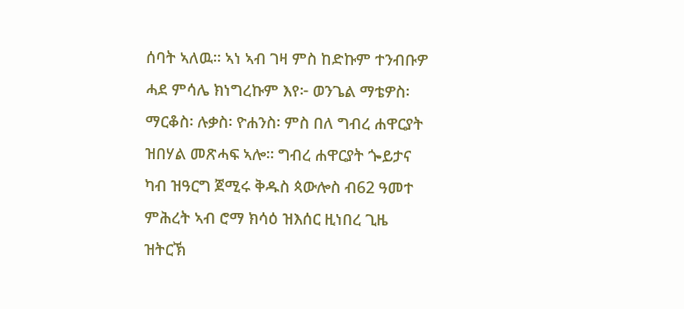ሰባት ኣለዉ። ኣነ ኣብ ገዛ ምስ ከድኩም ተንብቡዎ ሓደ ምሳሌ ክነግረኩም እየ፦ ወንጌል ማቴዎስ፡ ማርቆስ፡ ሉቃስ፡ ዮሐንስ፡ ምስ በለ ግብረ ሐዋርያት ዝበሃል መጽሓፍ ኣሎ። ግብረ ሐዋርያት ጐይታና ካብ ዝዓርግ ጀሚሩ ቅዱስ ጳውሎስ ብ62 ዓመተ ምሕረት ኣብ ሮማ ክሳዕ ዝእሰር ዚነበረ ጊዜ ዝትርኽ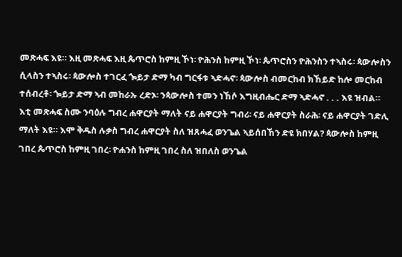መጽሓፍ እዩ። እዚ መጽሓፍ እዚ ጴጥሮስ ከምዚ ኾነ፡ ዮሕንስ ከምዚ ኾነ፡ ጴጥሮስን ዮሕንስን ተኣስሩ፡ ጳውሎስን ሲላስን ተኣስሩ፡ ጳውሎስ ተገርፈ ጐይታ ድማ ካብ ግርፋቱ ኣድሓኖ፡ ጳውሎስ ብመርከብ ክኸይድ ከሎ መርከብ ተሰብረቶ፡ ጐይታ ድማ ኣብ መከራኡ ረድኦ፡ ንጳውሎስ ተመን ነኸሶ እግዚብሔር ድማ ኣድሓኖ . . . እዩ ዝብል። እቲ መጽሓፍ ስሙ ንባዕሉ ግብረ ሐዋርያት ማለት ናይ ሐዋርያት ግብሪ፡ ናይ ሐዋርያት ስራሕ፡ ናይ ሐዋርያት ገድሊ ማለት እዩ። እሞ ቅዱስ ሉቃስ ግብረ ሐዋርያት ስለ ዝጸሓፈ ወንጌል ኣይሰበኸን ድዩ ክበሃል? ጳውሎስ ከምዚ ገበረ ጴጥሮስ ከምዚ ገበረ፡ ዮሐንስ ከምዚ ገበረ ስለ ዝበለስ ወንጌል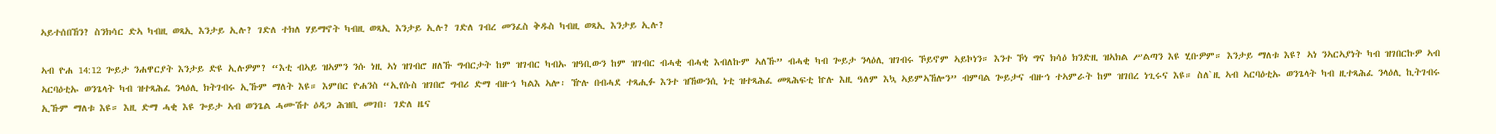ኣይተሰበኸን? ስንክሳር ድኣ ካብዚ ወጻኢ እንታይ ኢሉ? ገድለ ተክለ ሃይማኖት ካብዚ ወጻኢ እንታይ ኢሉ? ገድለ ገብረ መንፈስ ቅዱስ ካብዚ ወጻኢ እንታይ ኢሉ?

ኣብ ዮሐ 14:12 ጐይታ ንሐዋርያት እንታይ ድዩ ኢሉዎም? “እቲ ብኣይ ዝኣምን ንሱ ነዚ ኣነ ዝገብሮ ዘለኹ ግብርታት ከም ዝገብር ካብኡ ዝዓቢውን ከም ዝገብር ብሓቂ ብሓቂ እብለኩም ኣለኹ” ብሓቂ ካብ ጐይታ ንላዕሊ ዝገብሩ ኾይኖም ኣይኮነን። እንተ ኾነ ግና ክሳዕ ክንድዚ ዝኣክል ሥልጣን እዩ ሂቡዎም። እንታይ ማለቱ እዩ? ኣነ ንኣርኣያነት ካብ ዝገበርኩዎ ኣብ ኣርባዕቲኡ ወንጌላት ካብ ዝተጻሕፈ ንላዕሊ ክትገብሩ ኢኹም ማለት እዩ። እምበር ዮሐንስ “ኢየሱስ ዝገበሮ ግብሪ ድማ ብዙኅ ካልእ ኣሎ፡ ዅሉ በብሓደ ተጻሒፉ እንተ ዝኸውንሲ ነቲ ዝተጻሕፈ መጻሕፍቲ ኵሉ እዚ ዓለም እኳ ኣይምኣኸሎን” ብምባል ጐይታና ብዙኅ ተኣምራት ከም ዝገበረ ነጊሩና እዩ። ስለ`ዚ ኣብ ኣርባዕቲኡ ወንጌላት ካብ ዚተጻሕፈ ንላዕሊ ኪትገብሩ ኢኹም ማለቱ እዩ። እዚ ድማ ሓቂ እዩ ጐይታ ኣብ ወንጌል ሓሙሽተ ዕዳጋ ሕዝቢ መገበ፡ ገድለ ዜና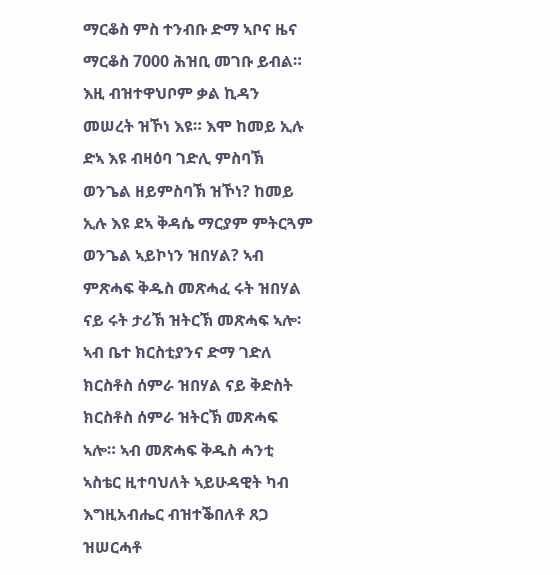ማርቆስ ምስ ተንብቡ ድማ ኣቦና ዜና ማርቆስ 7000 ሕዝቢ መገቡ ይብል። እዚ ብዝተዋህቦም ቃል ኪዳን መሠረት ዝኾነ እዩ። እሞ ከመይ ኢሉ ድኣ እዩ ብዛዕባ ገድሊ ምስባኽ ወንጌል ዘይምስባኽ ዝኾነ? ከመይ ኢሉ እዩ ደኣ ቅዳሴ ማርያም ምትርጓም ወንጌል ኣይኮነን ዝበሃል? ኣብ ምጽሓፍ ቅዱስ መጽሓፈ ሩት ዝበሃል ናይ ሩት ታሪኽ ዝትርኽ መጽሓፍ ኣሎ፡ ኣብ ቤተ ክርስቲያንና ድማ ገድለ ክርስቶስ ሰምራ ዝበሃል ናይ ቅድስት ክርስቶስ ሰምራ ዝትርኽ መጽሓፍ ኣሎ። ኣብ መጽሓፍ ቅዱስ ሓንቲ ኣስቴር ዚተባህለት ኣይሁዳዊት ካብ እግዚአብሔር ብዝተቕበለቶ ጸጋ ዝሠርሓቶ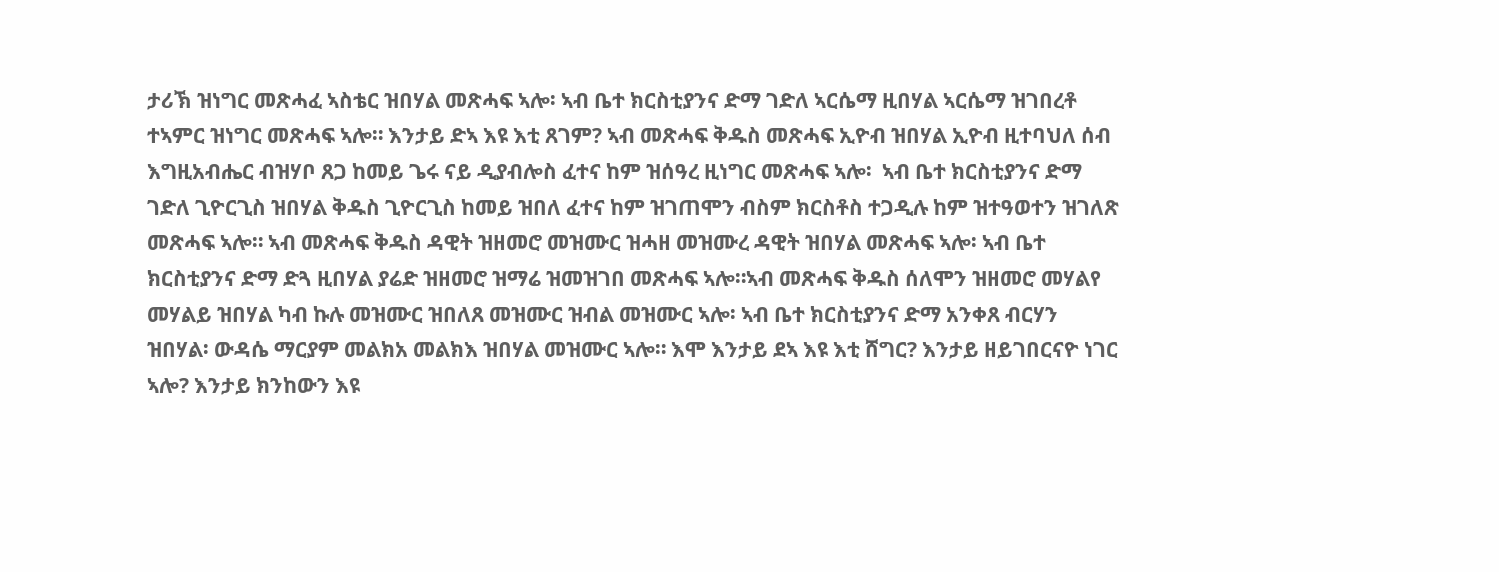ታሪኽ ዝነግር መጽሓፈ ኣስቴር ዝበሃል መጽሓፍ ኣሎ፡ ኣብ ቤተ ክርስቲያንና ድማ ገድለ ኣርሴማ ዚበሃል ኣርሴማ ዝገበረቶ ተኣምር ዝነግር መጽሓፍ ኣሎ። እንታይ ድኣ እዩ እቲ ጸገም? ኣብ መጽሓፍ ቅዱስ መጽሓፍ ኢዮብ ዝበሃል ኢዮብ ዚተባህለ ሰብ እግዚአብሔር ብዝሃቦ ጸጋ ከመይ ጌሩ ናይ ዲያብሎስ ፈተና ከም ዝሰዓረ ዚነግር መጽሓፍ ኣሎ፡  ኣብ ቤተ ክርስቲያንና ድማ ገድለ ጊዮርጊስ ዝበሃል ቅዱስ ጊዮርጊስ ከመይ ዝበለ ፈተና ከም ዝገጠሞን ብስም ክርስቶስ ተጋዲሉ ከም ዝተዓወተን ዝገለጽ መጽሓፍ ኣሎ። ኣብ መጽሓፍ ቅዱስ ዳዊት ዝዘመሮ መዝሙር ዝሓዘ መዝሙረ ዳዊት ዝበሃል መጽሓፍ ኣሎ፡ ኣብ ቤተ ክርስቲያንና ድማ ድጓ ዚበሃል ያሬድ ዝዘመሮ ዝማሬ ዝመዝገበ መጽሓፍ ኣሎ።ኣብ መጽሓፍ ቅዱስ ሰለሞን ዝዘመሮ መሃልየ መሃልይ ዝበሃል ካብ ኩሉ መዝሙር ዝበለጸ መዝሙር ዝብል መዝሙር ኣሎ፡ ኣብ ቤተ ክርስቲያንና ድማ አንቀጸ ብርሃን ዝበሃል፡ ውዳሴ ማርያም መልክአ መልክእ ዝበሃል መዝሙር ኣሎ። እሞ እንታይ ደኣ እዩ እቲ ሸግር? እንታይ ዘይገበርናዮ ነገር ኣሎ? እንታይ ክንከውን እዩ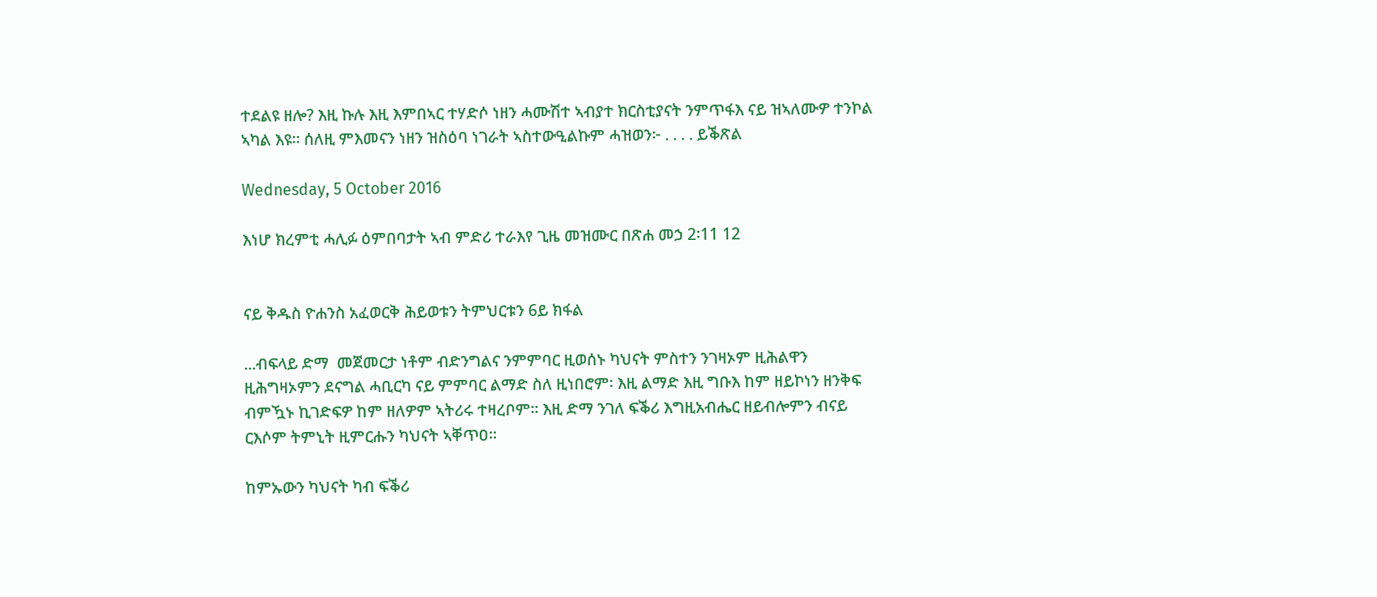ተደልዩ ዘሎ? እዚ ኩሉ እዚ እምበኣር ተሃድሶ ነዘን ሓሙሽተ ኣብያተ ክርስቲያናት ንምጥፋእ ናይ ዝኣለሙዎ ተንኮል ኣካል እዩ። ሰለዚ ምእመናን ነዘን ዝስዕባ ነገራት ኣስተውዒልኩም ሓዝወን፦ . . . . ይቕጽል

Wednesday, 5 October 2016

እነሆ ክረምቲ ሓሊፉ ዕምበባታት ኣብ ምድሪ ተራእየ ጊዜ መዝሙር በጽሐ መኃ 2፡11 12


ናይ ቅዱስ ዮሐንስ አፈወርቅ ሕይወቱን ትምህርቱን 6ይ ክፋል

...ብፍላይ ድማ  መጀመርታ ነቶም ብድንግልና ንምምባር ዚወሰኑ ካህናት ምስተን ንገዛኦም ዚሕልዋን ዚሕግዛኦምን ደናግል ሓቢርካ ናይ ምምባር ልማድ ስለ ዚነበሮም፡ እዚ ልማድ እዚ ግቡእ ከም ዘይኮነን ዘንቅፍ ብምዃኑ ኪገድፍዎ ከም ዘለዎም ኣትሪሩ ተዛረቦም። እዚ ድማ ንገለ ፍቕሪ እግዚአብሔር ዘይብሎምን ብናይ ርእሶም ትምኒት ዚምርሑን ካህናት ኣቐጥዐ።

ከምኡውን ካህናት ካብ ፍቕሪ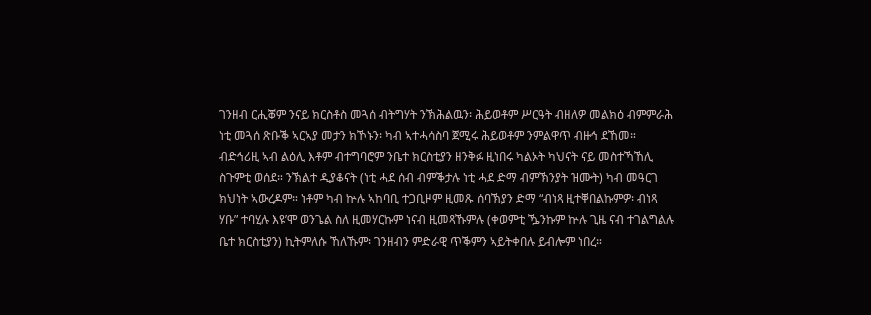ገንዘብ ርሒቖም ንናይ ክርስቶስ መጓሰ ብትግሃት ንኽሕልዉን፡ ሕይወቶም ሥርዓት ብዘለዎ መልክዕ ብምምራሕ ነቲ መጓሰ ጽቡቕ ኣርኣያ መታን ክኾኑን፡ ካብ ኣተሓሳስባ ጀሚሩ ሕይወቶም ንምልዋጥ ብዙኅ ደኸመ። ብድኅሪዚ ኣብ ልዕሊ እቶም ብተግባሮም ንቤተ ክርስቲያን ዘንቅፉ ዚነበሩ ካልኦት ካህናት ናይ መስተኻኸሊ ስጉምቲ ወሰደ። ንኽልተ ዲያቆናት (ነቲ ሓደ ሰብ ብምቕታሉ ነቲ ሓደ ድማ ብምኽንያት ዝሙት) ካብ መዓርገ ክህነት ኣውረዶም። ነቶም ካብ ኵሉ ኣከባቢ ተጋቢዞም ዚመጹ ሰባኽያን ድማ “ብነጻ ዚተቐበልኩምዎ፡ ብነጻ ሃቡ” ተባሂሉ እዩ’ሞ ወንጌል ስለ ዚመሃርኩም ነናብ ዚመጻኹምሉ (ቀወምቲ ዄንኩም ኵሉ ጊዜ ናብ ተገልግልሉ ቤተ ክርስቲያን) ኪትምለሱ ኸለኹም፡ ገንዘብን ምድራዊ ጥቕምን ኣይትቀበሉ ይብሎም ነበረ።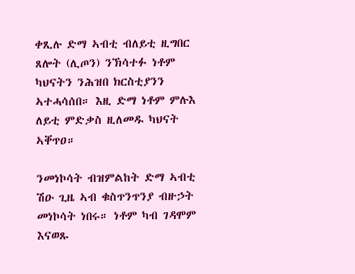ቀጺሉ ድማ ኣብቲ ብለይቲ ዚግበር ጸሎት (ሊጦን) ንኽሳተፉ ነቶም ካህናትን ንሕዝበ ክርስቲያንን ኣተሓሳሰበ። እዚ ድማ ነቶም ምሉእ ለይቲ ምድቃስ ዚለመዱ ካህናት ኣቐጥዐ።

ንመነኮሳት ብዝምልከት ድማ ኣብቲ ሽዑ ጊዜ ኣብ ቁስጥንጥንያ ብዙኃት መነኮሳት ነበሩ። ነቶም ካብ ገዳሞም እናወጹ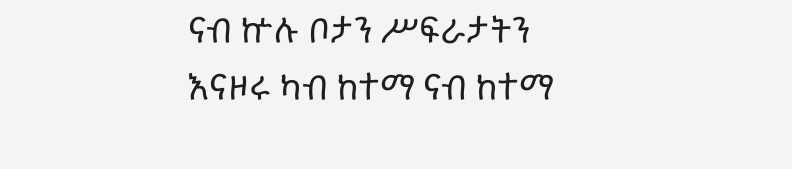ናብ ኵሉ ቦታን ሥፍራታትን እናዞሩ ካብ ከተማ ናብ ከተማ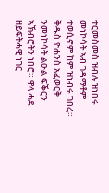ተርመስመስ ዝብሉ ዝነበሩ መነኮሳት ኣብ ገዳማቶም ተወሲኖም ከም ዝነብሩ ገበረ። ቅዱስ ዮሐንስ አፈወርቅ ንመነኮሳት ልዑል ፍቕርን ኣኽብሮትን ነበሮ። ዋላ ሓደ ዘይፍትሓዊ ነገር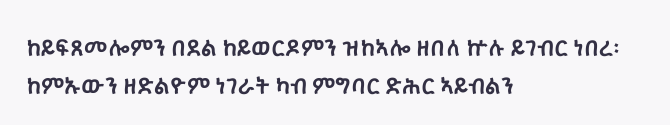ከይፍጸመሎምን በደል ከይወርዶምን ዝከኣሎ ዘበለ ኵሉ ይገብር ነበረ፡ ከምኡውን ዘድልዮም ነገራት ካብ ምግባር ድሕር ኣይብልን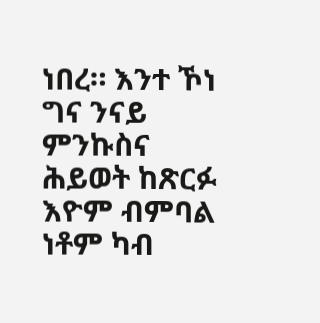ነበረ። እንተ ኾነ ግና ንናይ ምንኩስና ሕይወት ከጽርፉ እዮም ብምባል ነቶም ካብ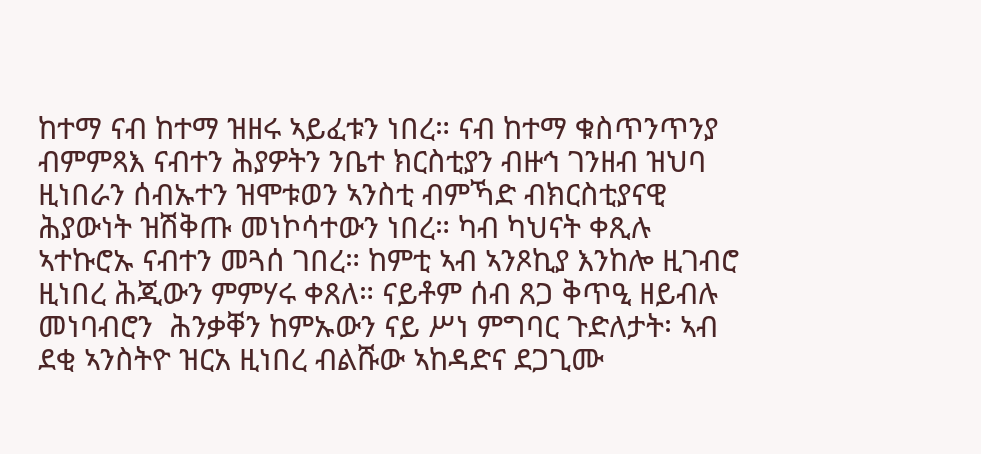ከተማ ናብ ከተማ ዝዘሩ ኣይፈቱን ነበረ። ናብ ከተማ ቁስጥንጥንያ ብምምጻእ ናብተን ሕያዎትን ንቤተ ክርስቲያን ብዙኅ ገንዘብ ዝህባ ዚነበራን ሰብኡተን ዝሞቱወን ኣንስቲ ብምኻድ ብክርስቲያናዊ  ሕያውነት ዝሽቅጡ መነኮሳተውን ነበረ። ካብ ካህናት ቀጺሉ ኣተኩሮኡ ናብተን መጓሰ ገበረ። ከምቲ ኣብ ኣንጾኪያ እንከሎ ዚገብሮ ዚነበረ ሕጂውን ምምሃሩ ቀጸለ። ናይቶም ሰብ ጸጋ ቅጥዒ ዘይብሉ መነባብሮን  ሕንቃቐን ከምኡውን ናይ ሥነ ምግባር ጉድለታት፡ ኣብ ደቂ ኣንስትዮ ዝርአ ዚነበረ ብልሹው ኣከዳድና ደጋጊሙ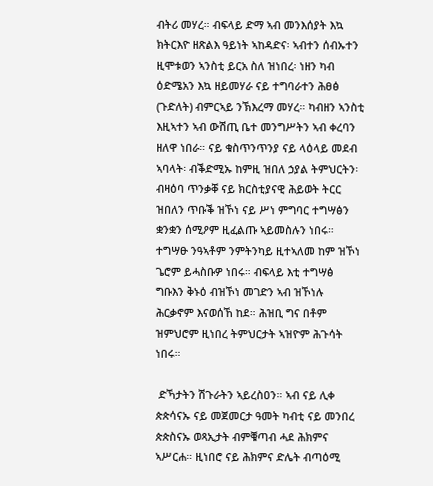ብትሪ መሃረ። ብፍላይ ድማ ኣብ መንእሰያት እኳ ክትርእዮ ዘጽልእ ዓይነት ኣከዳድና፡ ኣብተን ሰብኡተን ዚሞቱወን ኣንስቲ ይርአ ስለ ዝነበረ፡ ነዘን ካብ ዕድሜአን እኳ ዘይመሃራ ናይ ተግባራተን ሕፀፅ (ጉድለት) ብምርኣይ ንኽእረማ መሃረ። ካብዘን ኣንስቲ እዚኣተን ኣብ ውሽጢ ቤተ መንግሥትን ኣብ ቀረባን ዘለዋ ነበራ። ናይ ቁስጥንጥንያ ናይ ላዕላይ መደብ ኣባላት፡ ብቕድሚኡ ከምዚ ዝበለ ኃያል ትምህርትን፡ ብዛዕባ ጥንቃቐ ናይ ክርስቲያናዊ ሕይወት ትርር ዝበለን ጥቡቕ ዝኾነ ናይ ሥነ ምግባር ተግሣፅን ቋንቋን ሰሚዖም ዚፈልጡ ኣይመስሉን ነበሩ። ተግሣፁ ንዓኣቶም ንምትንካይ ዚተኣለመ ከም ዝኾነ ጌሮም ይሓስቡዎ ነበሩ። ብፍላይ እቲ ተግሣፅ ግቡእን ቅኑዕ ብዝኾነ መገድን ኣብ ዝኾነሉ ሕርቃኖም እናወሰኸ ከደ። ሕዝቢ ግና በቶም ዝምህሮም ዚነበረ ትምህርታት ኣዝዮም ሕጉሳት ነበሩ።

 ድኻታትን ሽጉራትን ኣይረስዐን። ኣብ ናይ ሊቀ ጵጵሳናኡ ናይ መጀመርታ ዓመት ካብቲ ናይ መንበረ ጵጵስናኡ ወጻኢታት ብምቑጣብ ሓደ ሕክምና ኣሥርሐ። ዚነበሮ ናይ ሕክምና ድሌት ብጣዕሚ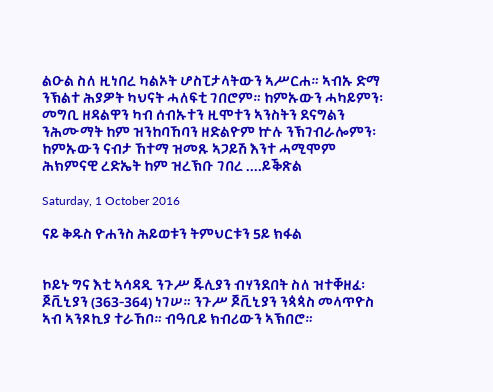ልዑል ስለ ዚነበረ ካልኦት ሆስፒታላትውን ኣሥርሐ። ኣብኡ ድማ ንኽልተ ሕያዎት ካህናት ሓለፍቲ ገበሮም። ከምኡውን ሓካይምን፡ መግቢ ዘዳልዋን ካብ ሰብኡተን ዚሞተን ኣንስትን ደናግልን ንሕሙማት ከም ዝንከባኸባን ዘድልዮም ኵሉ ንኽገብራሎምን፡ ከምኡውን ናብታ ኸተማ ዝመጹ ኣጋይሽ እንተ ሓሚሞም ሕክምናዊ ረድኤት ከም ዝረኽቡ ገበረ ....ይቕጽል

Saturday, 1 October 2016

ናይ ቅዱስ ዮሐንስ ሕይወቱን ትምህርቱን 5ይ ክፋል


ኮይኑ ግና እቲ ኣሳዳዲ ንጉሥ ጁሊያን ብሃንደበት ስለ ዝተቐዘፈ፡ ጆቪኒያን (363-364) ነገሠ። ንጉሥ ጆቪኒያን ንጳጳስ መላጥዮስ ኣብ ኣንጾኪያ ተራኸቦ። ብዓቢይ ክብሪውን ኣኽበሮ።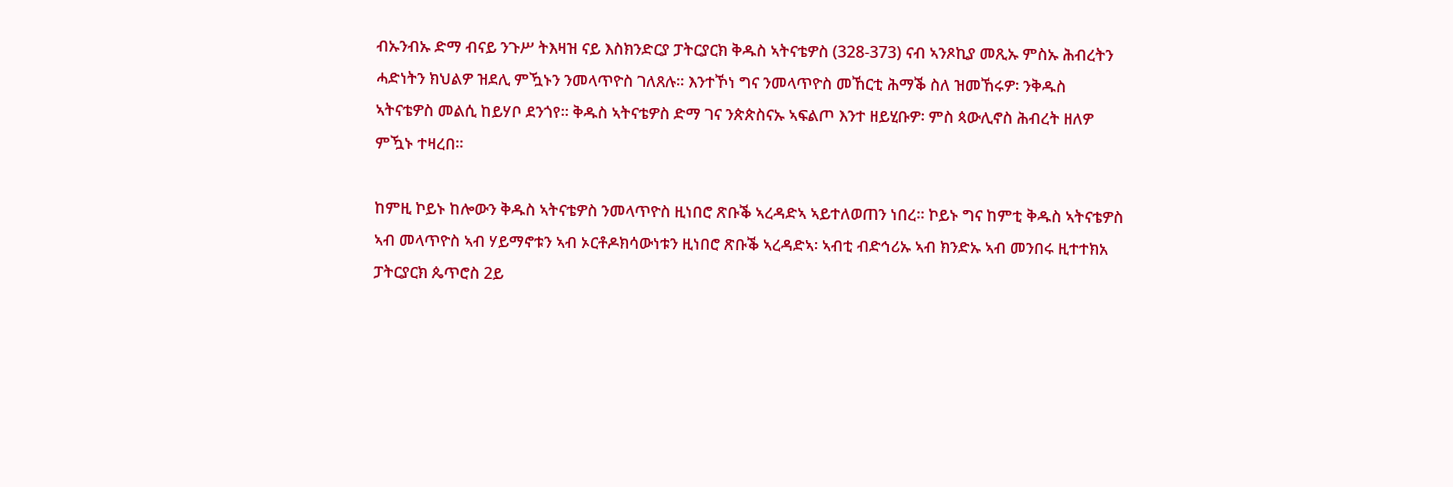ብኡንብኡ ድማ ብናይ ንጉሥ ትእዛዝ ናይ እስክንድርያ ፓትርያርክ ቅዱስ ኣትናቴዎስ (328-373) ናብ ኣንጾኪያ መጺኡ ምስኡ ሕብረትን ሓድነትን ክህልዎ ዝደሊ ምዃኑን ንመላጥዮስ ገለጸሉ። እንተኾነ ግና ንመላጥዮስ መኸርቲ ሕማቕ ስለ ዝመኸሩዎ፡ ንቅዱስ ኣትናቴዎስ መልሲ ከይሃቦ ደንጎየ። ቅዱስ ኣትናቴዎስ ድማ ገና ንጵጵስናኡ ኣፍልጦ እንተ ዘይሂቡዎ፡ ምስ ጳውሊኖስ ሕብረት ዘለዎ ምዃኑ ተዛረበ።

ከምዚ ኮይኑ ከሎውን ቅዱስ ኣትናቴዎስ ንመላጥዮስ ዚነበሮ ጽቡቕ ኣረዳድኣ ኣይተለወጠን ነበረ። ኮይኑ ግና ከምቲ ቅዱስ ኣትናቴዎስ ኣብ መላጥዮስ ኣብ ሃይማኖቱን ኣብ ኦርቶዶክሳውነቱን ዚነበሮ ጽቡቕ ኣረዳድኣ፡ ኣብቲ ብድኅሪኡ ኣብ ክንድኡ ኣብ መንበሩ ዚተተክአ ፓትርያርክ ጴጥሮስ 2ይ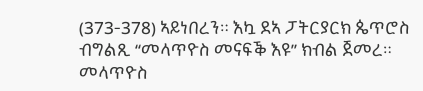(373-378) ኣይነበረን። እኳ ደኣ ፓትርያርክ ጴጥሮስ ብግልጺ “መላጥዮስ መናፍቕ እዩ” ክብል ጀመረ። መላጥዮስ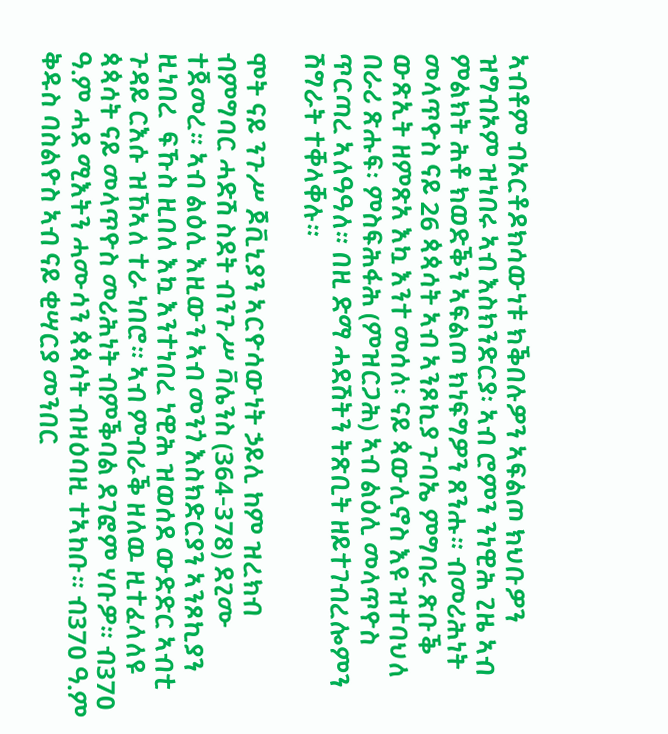ኣብቶም ብኦርቶዶክሳውነቱ ክቕበሉዎን ኣፍልጦ ክህቡዎን ዝግብኦም ዝነበሩ ኣብ እስክንድርያ፡ ኣብ ሮምን ንነዊሕ ጊዜ ኣብ ምልክት ሕቶ ክወድቕን ኣፍልጦ ክነፍግዎን ጸንሑ። ብመሪሕነት መላጥዮስ ናይ 26 ጳጳሳት ኣብ ኣንጾኪያ ጉባኤ ምግባሩ ጽቡቕ ውጽኢት ዘምጽአ እኳ እንተ መሰለ፡ ናይ ጳውሊኖስ እዩ ዝተባህለ በራሪ ጽሑፍ፡ ምስፍሕፋሕ (ምዝርጋሕ) ኣብ ልዕሊ መላጥዮስ ጥርጣረ ኣለዓዓለ። በዚ ድማ ሓደሽትን ትጽቢት ዘይተገብረሎምን ሽግራት ተቐላቐሉ።

ሞት ናይ ንጉሥ ጆቪኒያን ኣርዮሳውነት ኃይሊ ከም ዝረክብ ብምግባር ሓድሽ ስደት ብንጉሥ ቫሌንስ (364-378) ደጊሙ ተጀመረ። ኣብ ልዕሊ እዚውን ኣብ መንጎ እስክድርያን ኣንጾኪያን ዚነበረ  ፍኹስ ዚበለ እኳ እንተነበረ ነዊሕ ዝወሰደ ውድድር ኣብቲ ጉዳይ ርእሱ ዝኸኣለ ተራ ነበሮ። ኣብ ምብራቕ ዘለዉ ዚተፈላለዩ ጳጳሳት ናይ መላጥዮስ መሪሕነት ብምቕባል ደገፎም ሃቡዎ። ብ370 ዓ.ም ሓደ ሚእትን ሓሙሳን ጳጳሳት ብዛዕባዚ ተኣከቡ። ብ370 ዓ.ም ቅዱስ ባስልዮስ ኣብ ናይ ቂሣርያ መንበር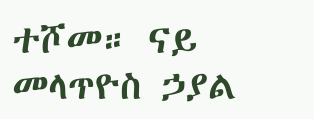ተሾመ። ናይ መላጥዮስ ኃያል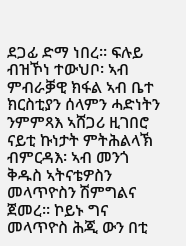ደጋፊ ድማ ነበረ። ፍሉይ ብዝኾነ ተውህቦ፡ ኣብ ምብራቓዊ ክፋል ኣብ ቤተ ክርስቲያን ሰላምን ሓድነትን ንምምጻእ ኣሸጋሪ ዚገበሮ ናይቲ ኩነታት ምትሕልላኽ ብምርዳእ፡ ኣብ መንጎ ቅዱስ ኣትናቴዎስን መላጥዮስን ሽምግልና ጀመረ። ኮይኑ ግና መላጥዮስ ሕጂ ውን በቲ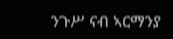ንጉሥ ናብ ኣርማንያ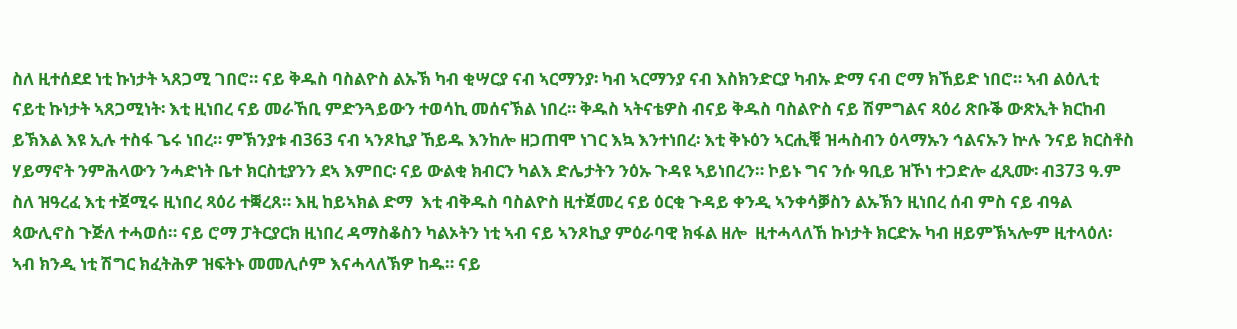ስለ ዚተሰደደ ነቲ ኩነታት ኣጸጋሚ ገበሮ። ናይ ቅዱስ ባስልዮስ ልኡኽ ካብ ቂሣርያ ናብ ኣርማንያ፡ ካብ ኣርማንያ ናብ እስክንድርያ ካብኡ ድማ ናብ ሮማ ክኸይድ ነበሮ። ኣብ ልዕሊቲ ናይቲ ኩነታት ኣጸጋሚነት፡ እቲ ዚነበረ ናይ መራኸቢ ምድንጓይውን ተወሳኪ መሰናኽል ነበረ። ቅዱስ ኣትናቴዎስ ብናይ ቅዱስ ባስልዮስ ናይ ሽምግልና ጻዕሪ ጽቡቕ ውጽኢት ክርከብ ይኽእል እዩ ኢሉ ተስፋ ጌሩ ነበረ። ምኽንያቱ ብ363 ናብ ኣንጾኪያ ኸይዱ እንከሎ ዘጋጠሞ ነገር እኳ እንተነበረ፡ እቲ ቅኑዕን ኣርሒቑ ዝሓስብን ዕላማኡን ኅልናኡን ኵሉ ንናይ ክርስቶስ ሃይማኖት ንምሕላውን ንሓድነት ቤተ ክርስቲያንን ደኣ እምበር፡ ናይ ውልቂ ክብርን ካልእ ድሌታትን ንዕኡ ጉዳዩ ኣይነበረን። ኮይኑ ግና ንሱ ዓቢይ ዝኾነ ተጋድሎ ፈጺሙ፡ ብ373 ዓ.ም  ስለ ዝዓረፈ እቲ ተጀሚሩ ዚነበረ ጻዕሪ ተቛረጸ። እዚ ከይኣክል ድማ  እቲ ብቅዱስ ባስልዮስ ዚተጀመረ ናይ ዕርቂ ጉዳይ ቀንዲ ኣንቀሳቓስን ልኡኽን ዚነበረ ሰብ ምስ ናይ ብዓል ጳውሊኖስ ጉጅለ ተሓወሰ። ናይ ሮማ ፓትርያርክ ዚነበረ ዳማስቆስን ካልኦትን ነቲ ኣብ ናይ ኣንጾኪያ ምዕራባዊ ክፋል ዘሎ  ዚተሓላለኸ ኩነታት ክርድኡ ካብ ዘይምኽኣሎም ዚተላዕለ፡ ኣብ ክንዲ ነቲ ሽግር ክፈትሕዎ ዝፍትኑ መመሊሶም እናሓላለኽዎ ከዱ። ናይ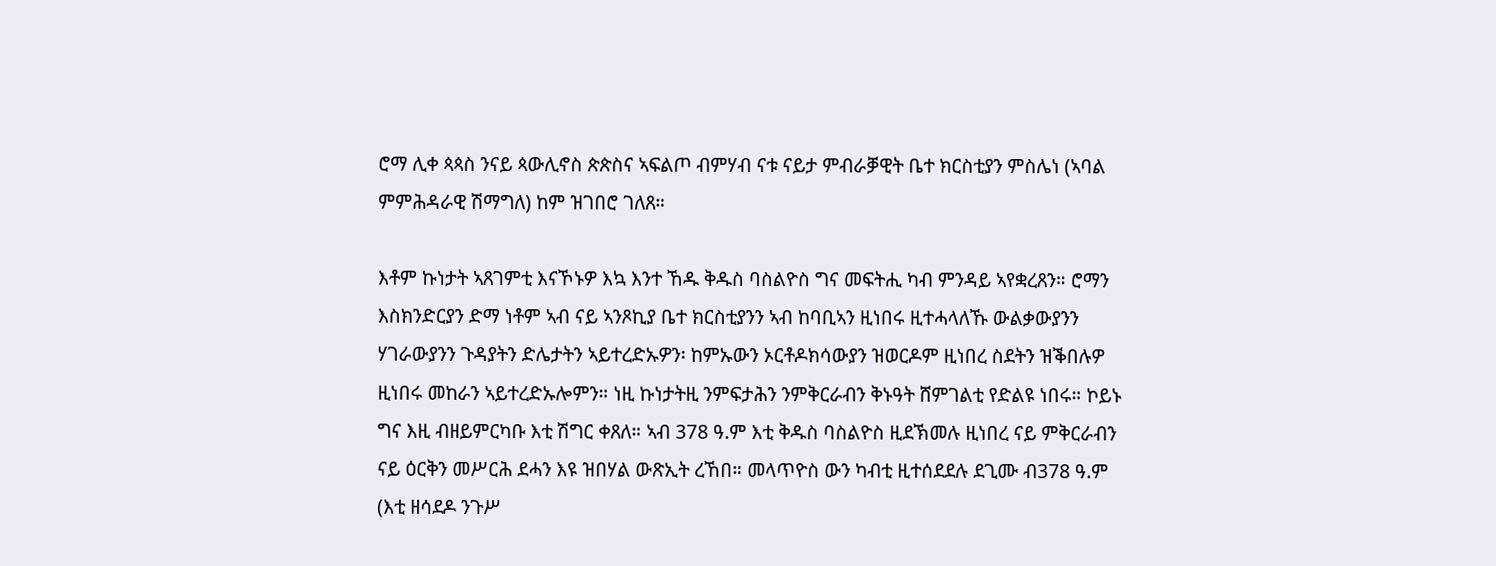ሮማ ሊቀ ጳጳስ ንናይ ጳውሊኖስ ጵጵስና ኣፍልጦ ብምሃብ ናቱ ናይታ ምብራቓዊት ቤተ ክርስቲያን ምስሌነ (ኣባል ምምሕዳራዊ ሽማግለ) ከም ዝገበሮ ገለጸ።

እቶም ኩነታት ኣጸገምቲ እናኾኑዎ እኳ እንተ ኸዱ ቅዱስ ባስልዮስ ግና መፍትሒ ካብ ምንዳይ ኣየቋረጸን። ሮማን እስክንድርያን ድማ ነቶም ኣብ ናይ ኣንጾኪያ ቤተ ክርስቲያንን ኣብ ከባቢኣን ዚነበሩ ዚተሓላለኹ ውልቃውያንን ሃገራውያንን ጉዳያትን ድሌታትን ኣይተረድኡዎን፡ ከምኡውን ኦርቶዶክሳውያን ዝወርዶም ዚነበረ ስደትን ዝቕበሉዎ ዚነበሩ መከራን ኣይተረድኡሎምን። ነዚ ኩነታትዚ ንምፍታሕን ንምቅርራብን ቅኑዓት ሸምገልቲ የድልዩ ነበሩ። ኮይኑ ግና እዚ ብዘይምርካቡ እቲ ሽግር ቀጸለ። ኣብ 378 ዓ.ም እቲ ቅዱስ ባስልዮስ ዚደኽመሉ ዚነበረ ናይ ምቅርራብን ናይ ዕርቅን መሥርሕ ደሓን እዩ ዝበሃል ውጽኢት ረኸበ። መላጥዮስ ውን ካብቲ ዚተሰደደሉ ደጊሙ ብ378 ዓ.ም (እቲ ዘሳደዶ ንጉሥ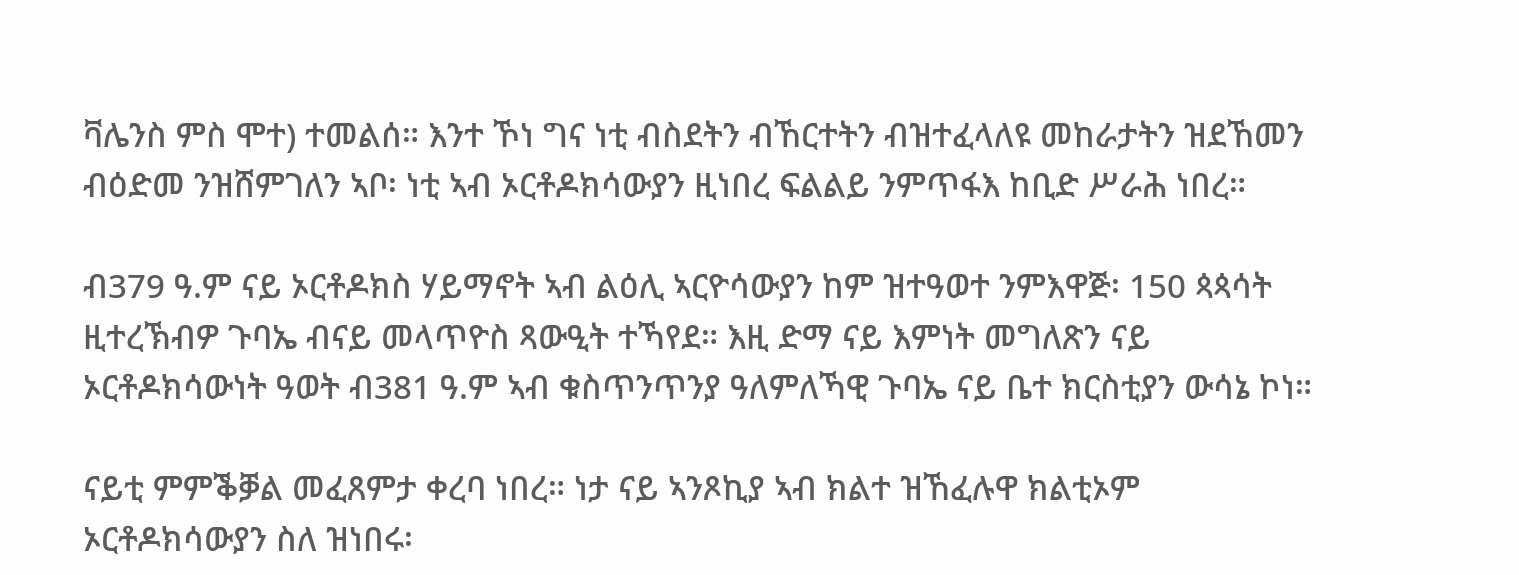ቫሌንስ ምስ ሞተ) ተመልሰ። እንተ ኾነ ግና ነቲ ብስደትን ብኸርተትን ብዝተፈላለዩ መከራታትን ዝደኸመን ብዕድመ ንዝሸምገለን ኣቦ፡ ነቲ ኣብ ኦርቶዶክሳውያን ዚነበረ ፍልልይ ንምጥፋእ ከቢድ ሥራሕ ነበረ።

ብ379 ዓ.ም ናይ ኦርቶዶክስ ሃይማኖት ኣብ ልዕሊ ኣርዮሳውያን ከም ዝተዓወተ ንምእዋጅ፡ 150 ጳጳሳት ዚተረኽብዎ ጉባኤ ብናይ መላጥዮስ ጻውዒት ተኻየደ። እዚ ድማ ናይ እምነት መግለጽን ናይ ኦርቶዶክሳውነት ዓወት ብ381 ዓ.ም ኣብ ቁስጥንጥንያ ዓለምለኻዊ ጉባኤ ናይ ቤተ ክርስቲያን ውሳኔ ኮነ።

ናይቲ ምምቕቓል መፈጸምታ ቀረባ ነበረ። ነታ ናይ ኣንጾኪያ ኣብ ክልተ ዝኸፈሉዋ ክልቲኦም ኦርቶዶክሳውያን ስለ ዝነበሩ፡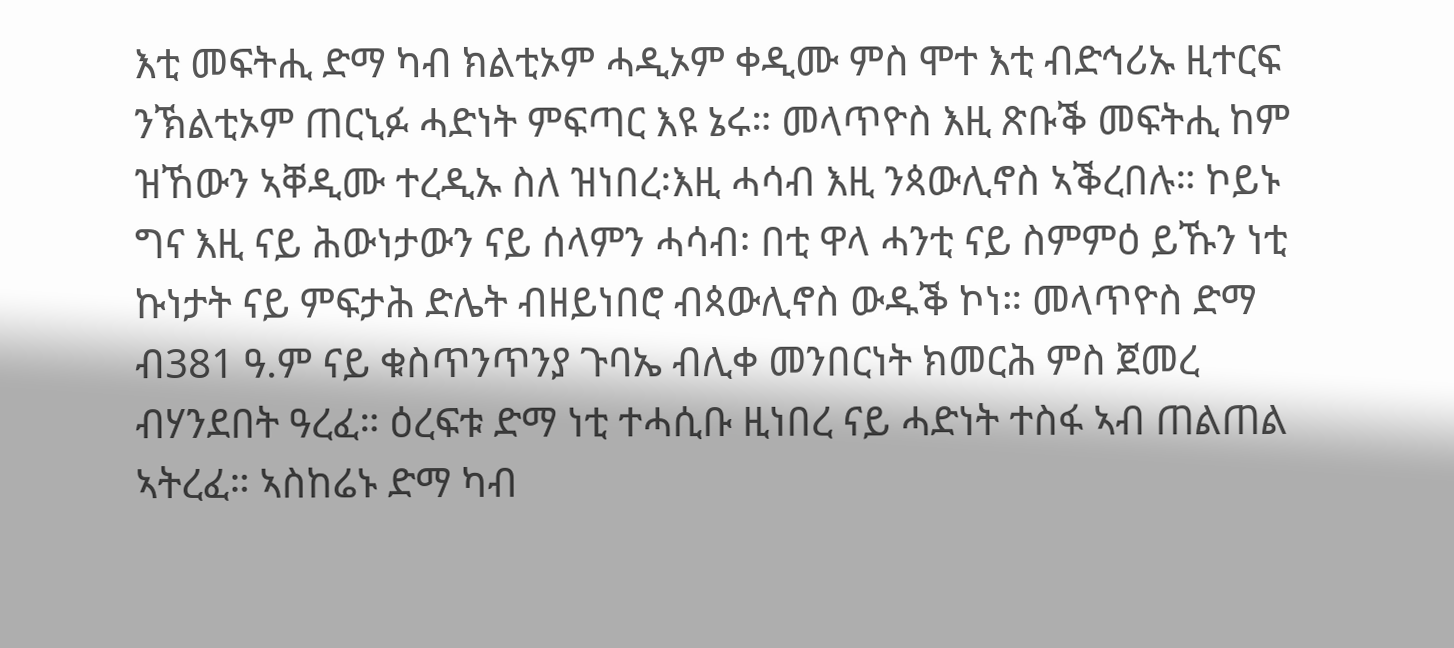እቲ መፍትሒ ድማ ካብ ክልቲኦም ሓዲኦም ቀዲሙ ምስ ሞተ እቲ ብድኅሪኡ ዚተርፍ ንኽልቲኦም ጠርኒፉ ሓድነት ምፍጣር እዩ ኔሩ። መላጥዮስ እዚ ጽቡቕ መፍትሒ ከም ዝኸውን ኣቐዲሙ ተረዲኡ ስለ ዝነበረ፡እዚ ሓሳብ እዚ ንጳውሊኖስ ኣቕረበሉ። ኮይኑ ግና እዚ ናይ ሕውነታውን ናይ ሰላምን ሓሳብ፡ በቲ ዋላ ሓንቲ ናይ ስምምዕ ይኹን ነቲ ኩነታት ናይ ምፍታሕ ድሌት ብዘይነበሮ ብጳውሊኖስ ውዱቕ ኮነ። መላጥዮስ ድማ ብ381 ዓ.ም ናይ ቁስጥንጥንያ ጉባኤ ብሊቀ መንበርነት ክመርሕ ምስ ጀመረ ብሃንደበት ዓረፈ። ዕረፍቱ ድማ ነቲ ተሓሲቡ ዚነበረ ናይ ሓድነት ተስፋ ኣብ ጠልጠል ኣትረፈ። ኣስከሬኑ ድማ ካብ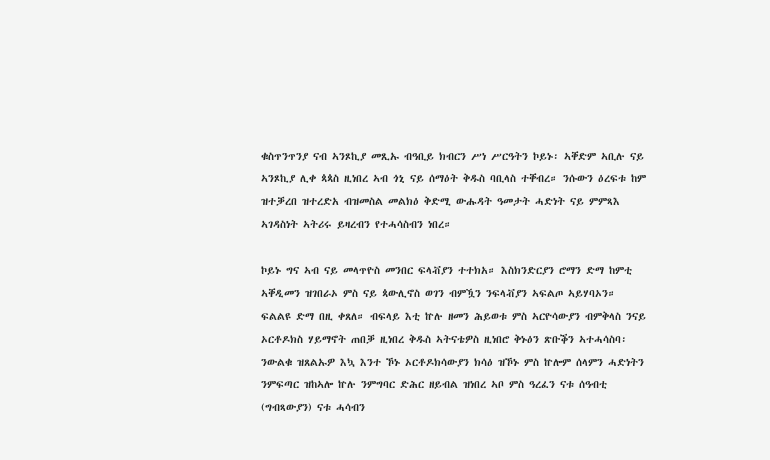ቁስጥንጥንያ ናብ ኣንጾኪያ መጺኡ ብዓቢይ ክብርን ሥነ ሥርዓትን ኮይኑ፡ ኣቐድም ኣቢሉ ናይ ኣንጾኪያ ሊቀ ጳጳስ ዚነበረ ኣብ ጎኒ ናይ ሰማዕት ቅዱስ ባቢላስ ተቐብረ። ንሱውን ዕረፍቱ ከም ዝተቓረበ ዝተረድአ ብዝመስል መልክዕ ቅድሚ ውሑዳት ዓመታት ሓድነት ናይ ምምጻእ ኣገዳስነት ኣትሪሩ ይዛረብን የተሓሳስብን ነበረ።

ኮይኑ ግና ኣብ ናይ መላጥዮስ መንበር ፍላቭያን ተተክአ። እስክንድርያን ሮማን ድማ ከምቲ ኣቐዲመን ዝገበራኦ ምስ ናይ ጳውሊኖስ ወገን ብምዃን ንፍላቭያን ኣፍልጦ ኣይሃባኦን። ፍልልዩ ድማ በዚ ቀጸለ። ብፍላይ እቲ ኵሉ ዘመን ሕይወቱ ምስ ኣርዮሳውያን ብምቅላስ ንናይ ኦርቶዶክስ ሃይማኖት ጠበቓ ዚነበረ ቅዱስ ኣትናቴዎስ ዚነበሮ ቅኑዕን ጽቡቕን ኣተሓሳስባ፡ ንውልቁ ዝጸልኡዎ እኳ እንተ ኾኑ ኦርቶዶክሳውያን ክሳዕ ዝኾኑ ምስ ኵሎም ሰላምን ሓድነትን ንምፍጣር ዝከኣሎ ኵሉ ንምግባር ድሕር ዘይብል ዝነበረ ኣቦ ምስ ዓረፈን ናቱ ሰዓብቲ (ግብጻውያን) ናቱ ሓሳብን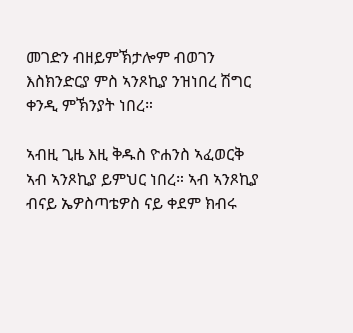መገድን ብዘይምኽታሎም ብወገን እስክንድርያ ምስ ኣንጾኪያ ንዝነበረ ሽግር ቀንዲ ምኽንያት ነበረ።

ኣብዚ ጊዜ እዚ ቅዱስ ዮሐንስ ኣፈወርቅ ኣብ ኣንጾኪያ ይምህር ነበረ። ኣብ ኣንጾኪያ ብናይ ኤዎስጣቴዎስ ናይ ቀደም ክብሩ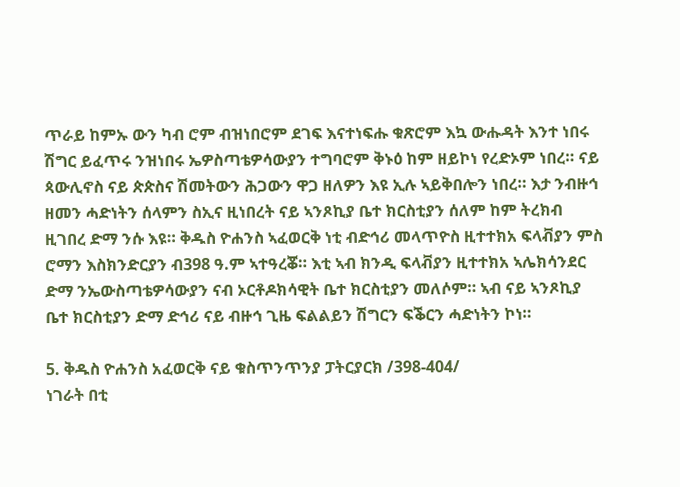ጥራይ ከምኡ ውን ካብ ሮም ብዝነበሮም ደገፍ እናተነፍሑ ቁጽሮም እኳ ውሑዳት እንተ ነበሩ ሽግር ይፈጥሩ ንዝነበሩ ኤዎስጣቴዎሳውያን ተግባሮም ቅኑዕ ከም ዘይኮነ የረድኦም ነበረ። ናይ ጳውሊኖስ ናይ ጵጵስና ሽመትውን ሕጋውን ዋጋ ዘለዎን እዩ ኢሉ ኣይቅበሎን ነበረ። እታ ንብዙኅ ዘመን ሓድነትን ሰላምን ስኢና ዚነበረት ናይ ኣንጾኪያ ቤተ ክርስቲያን ሰለም ከም ትረክብ ዚገበረ ድማ ንሱ እዩ። ቅዱስ ዮሐንስ ኣፈወርቅ ነቲ ብድኅሪ መላጥዮስ ዚተተክአ ፍላቭያን ምስ ሮማን እስክንድርያን ብ398 ዓ.ም ኣተዓረቖ። እቲ ኣብ ክንዲ ፍላቭያን ዚተተክአ ኣሌክሳንደር ድማ ንኤውስጣቴዎሳውያን ናብ ኦርቶዶክሳዊት ቤተ ክርስቲያን መለሶም። ኣብ ናይ ኣንጾኪያ ቤተ ክርስቲያን ድማ ድኅሪ ናይ ብዙኅ ጊዜ ፍልልይን ሽግርን ፍቕርን ሓድነትን ኮነ።

5. ቅዱስ ዮሐንስ አፈወርቅ ናይ ቁስጥንጥንያ ፓትርያርክ /398-404/
ነገራት በቲ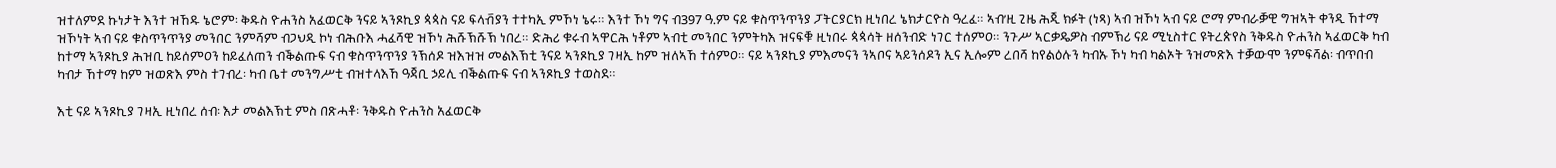ዝተለምደ ኩነታት እንተ ዝኸዱ ኔሮም፡ ቅዱስ ዮሐንስ አፈወርቅ ንናይ ኣንጾኪያ ጳጳስ ናይ ፍላቭያን ተተካኢ ምኾነ ኔሩ። እንተ ኾነ ግና ብ397 ዓ.ም ናይ ቁስጥንጥንያ ፓትርያርክ ዚነበረ ኔክታርዮስ ዓረፈ። ኣብ’ዚ ጊዜ ሕጂ ክፉት (ነጻ) ኣብ ዝኾነ ኣብ ናይ ሮማ ምብራቓዊ ግዝኣት ቀንዲ ኸተማ ዝኾነት ኣብ ናይ ቁስጥንጥንያ መንበር ንምሻም ብጋህዲ ኮነ ብሕቡእ ሓፈሻዊ ዝኾነ ሕሹኽሹኽ ነበረ። ድሕሪ ቁሩብ ኣዋርሕ ነቶም ኣብቲ መንበር ንምትካእ ዝናፍቑ ዚነበሩ ጳጳሳት ዘሰንብድ ነገር ተሰምዐ። ንጉሥ ኣርቃዴዎስ ብምኽሪ ናይ ሚኒስተር ዩትረጵየስ ንቅዱስ ዮሐንስ ኣፈወርቅ ካብ ከተማ ኣንጾኪያ ሕዝቢ ከይሰምዐን ከይፈለጠን ብቕልጡፍ ናብ ቁስጥንጥንያ ንኽሰዶ ዝእዝዝ መልእኽቲ ንናይ ኣንጾኪያ ገዛኢ ከም ዝለኣኸ ተሰምዐ። ናይ ኣንጾኪያ ምእመናን ንኣቦና ኣይንሰዶን ኢና ኢሎም ረበሻ ከየልዕሉን ካብኡ ኾነ ካብ ካልኦት ንዝመጽእ ተቓውሞ ንምፍሻል፡ ብጥበብ ካብታ ኸተማ ከም ዝወጽእ ምስ ተገብረ፡ ካብ ቤተ መንግሥቲ ብዝተላእኸ ዓጃቢ ኃይሊ ብቕልጡፍ ናብ ኣንጾኪያ ተወስደ።

እቲ ናይ ኣንጾኪያ ገዛኢ ዚነበረ ሰብ፡ እታ መልእኽቲ ምስ በጽሓቶ፡ ንቅዱስ ዮሐንስ አፈወርቅ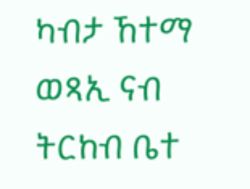ካብታ ኸተማ ወጻኢ ናብ ትርከብ ቤተ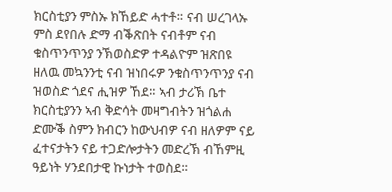ክርስቲያን ምስኡ ክኸይድ ሓተቶ። ናብ ሠረገላኡ ምስ ደየበሉ ድማ ብቕጽበት ናብቶም ናብ ቁስጥንጥንያ ንኽወስድዎ ተዳልዮም ዝጽበዩ ዘለዉ መኳንንቲ ናብ ዝነበሩዎ ንቁስጥንጥንያ ናብ ዝወስድ ጎደና ሒዝዎ ኸደ። ኣብ ታሪኽ ቤተ ክርስቲያንን ኣብ ቅድሳት መዛግብትን ዝጎልሐ ድሙቕ ስምን ክብርን ከውህብዎ ናብ ዘለዎም ናይ ፈተናታትን ናይ ተጋድሎታትን መድረኽ ብኸምዚ ዓይነት ሃንደበታዊ ኩነታት ተወስደ።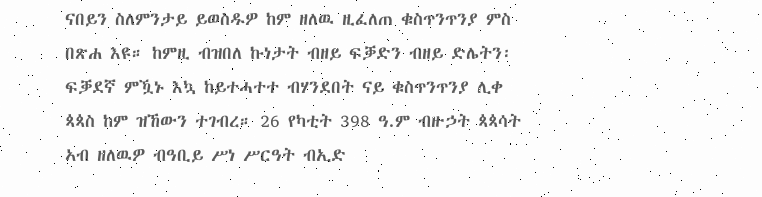ናበይን ስለምንታይ ይወስዱዎ ከም ዘለዉ ዚፈለጠ ቁስጥንጥንያ ምስ በጽሐ እዩ። ከምዚ ብዝበለ ኩነታት ብዘይ ፍቓድን ብዘይ ድሌትን፡ ፍቓደኛ ምዃኑ እኳ ከይተሓተተ ብሃንደበት ናይ ቁስጥንጥንያ ሊቀ ጳጳስ ከም ዝኸውን ተገብረ። 26 የካቲት 398 ዓ.ም ብዙኃት ጳጳሳት ኣብ ዘለዉዎ ብዓቢይ ሥነ ሥርዓት ብኢድ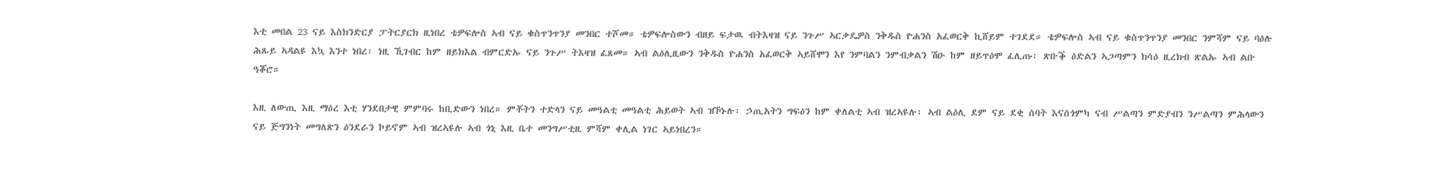እቲ መበል 23 ናይ እስክንድርያ ፓትርያርክ ዚነበረ ቴዎፍሎስ ኣብ ናይ ቁስጥንጥንያ መንበር ተሾመ። ቴዎፍሎስውን ብዘይ ፍታዉ ብትእዛዝ ናይ ንጉሥ ኣርቃዴዎስ ንቅዱስ ዮሐንስ አፈወርቅ ኪሸይም ተገደደ። ቴዎፍሎስ ኣብ ናይ ቁስጥንጥንያ መንበር ንምሻም ናይ ባዕሉ ሕጹይ ኣዳልዩ እኳ እንተ ነበረ፡ ነዚ ኺገብር ከም ዘይክእል ብምርድኡ ናይ ንጉሥ ትእዛዝ ፈጸመ። ኣብ ልዕሊዚውን ንቅዱስ ዮሐንስ አፈወርቅ ኣይሸሞን እየ ንምባልን ንምብቃልን ሽዑ ከም ዘይጥዕሞ ፈሊጡ፡ ጽቡቕ ዕድልን ኣጋጣምን ክሳዕ ዚረክብ ጽልኡ ኣብ ልቡ ዓቖሮ።

እዚ ለውጢ እዚ ማዕረ እቲ ሃንደበታዊ ምምባሩ ከቢድውን ነበረ። ምቾትን ተድላን ናይ መዓልቲ መዓልቲ ሕይወት ኣብ ዝኾኑሉ፡ ኃጢአትን ግፍዕን ከም ቀለልቲ ኣብ ዝረኣዩሉ፡ ኣብ ልዕሊ ደም ናይ ደቂ ሰባት እናሰጎምካ ናብ ሥልጣን ምድያብን ንሥልጣን ምሕላውን ናይ ጅግንነት መግለጽን ዕንደራን ኮይኖም ኣብ ዝረኣዩሉ ኣብ ጎኒ እዚ ቤተ መንግሥቲዚ ምሻም ቀሊል ነገር ኣይነበረን።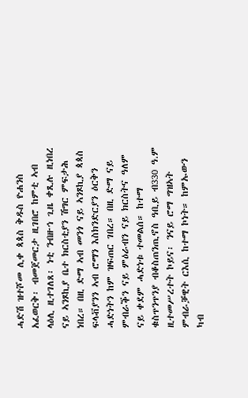ሓድሽ ዝተሾመ ሊቀ ጳጳስ ቅዱስ ዮሐንስ አፈወርቅ፡ ብመጀመርታ ዚገበሮ ከምቲ ኣብ ላዕሊ ዚተገለጸ፡ ነቲ ንብዙኅ ጊዜ ቀጺሉ ዚነበረ ናይ ኣንጾኪያ ቤተ ክርስቲያን ሽግር ምፍታሕ ነበረ። በዚ ድማ ኣብ መንጎ ናይ ኣንጾኪያ ጳጳስ ፍላቭያንን ኣብ ሮማን እስክንድርያን ዕርቅን ሓድነትን ከም ዝፍጠር ገበረ። በዚ ድማ ናይ ምብራቕን ናይ ምዕራብን ናይ ክርስትና ዓለም ናይ ቀደም ሓድነቱ ተመልሰ። ከተማ ቁስጥንጥንያ ብቆስጠንጢኖስ ዓቢይ ብ330 ዓ.ም ዚተመሥረተት ኮይና፡ ንናይ ሮማ ግዝኣት ምብራቓዊት ርእሲ ከተማ ኮነት። ከምኡውን ካብ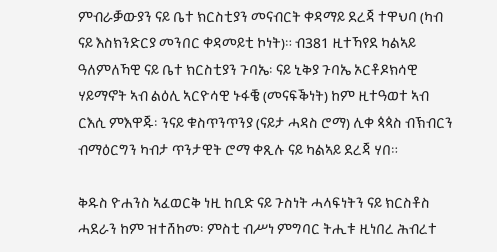ምብራቓውያን ናይ ቤተ ክርስቲያን መናብርት ቀዳማይ ደረጃ ተዋህባ (ካብ ናይ እስክንድርያ መንበር ቀዳመይቲ ኮነት)። ብ381 ዚተኻየደ ካልኣይ ዓለምለኻዊ ናይ ቤተ ክርስቲያን ጉባኤ፡ ናይ ኒቅያ ጉባኤ ኦርቶዶክሳዊ ሃይማኖት ኣብ ልዕሊ ኣርዮሳዊ ኑፋቔ (መናፍቕነት) ከም ዚተዓወተ ኣብ ርእሲ ምእዋጁ፡ ንናይ ቁስጥንጥንያ (ናይታ ሓዳስ ሮማ) ሊቀ ጳጳስ ብኽብርን ብማዕርግን ካብታ ጥንታዊት ሮማ ቀጺሉ ናይ ካልኣይ ደረጃ ሃበ።

ቅዱስ ዮሐንስ ኣፈወርቅ ነዚ ከቢድ ናይ ጉስነት ሓላፍነትን ናይ ክርስቶስ ሓደራን ከም ዝተሸከመ፡ ምስቲ ብሥነ ምግባር ትሒቱ ዚነበረ ሕብረተ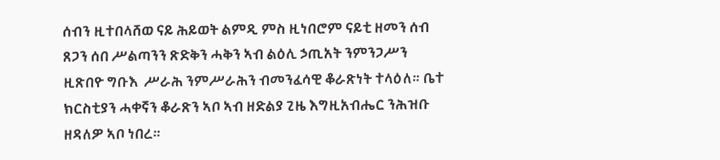ሰብን ዚተበላሸወ ናይ ሕይወት ልምዲ ምስ ዚነበሮም ናይቲ ዘመን ሰብ ጸጋን ሰበ ሥልጣንን ጽድቅን ሓቅን ኣብ ልዕሊ ኃጢአት ንምንጋሥን ዚጽበዮ ግቡእ  ሥራሕ ንምሥራሕን ብመንፈሳዊ ቆራጽነት ተላዕለ። ቤተ ክርስቲያን ሓቀኛን ቆራጽን ኣቦ ኣብ ዘድልያ ጊዜ እግዚአብሔር ንሕዝቡ ዘዳለዎ ኣቦ ነበረ።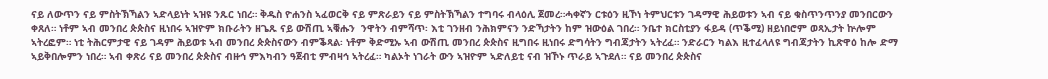ናይ ለውጥን ናይ ምስትኽኻልን ኣድላይነት ኣዝዩ ንጹር ነበረ። ቅዱስ ዮሐንስ ኣፈወርቅ ናይ ምጽራይን ናይ ምስትኽኻልን ተግባሩ ብላዕሊ ጀመረ።ሓቀኛን ርቱዕን ዚኾነ ትምህርቱን ገዳማዊ ሕይወቱን ኣብ ናይ ቁስጥንጥንያ መንበርውን ቀጸለ። ነቶም ኣብ መንበረ ጵጵስና ዚነበሩ ኣዝዮም ክቡራትን ዘጌጹ ናይ ውሽጢ ኣቑሑን  ንዋትን ብምሻጥ፡ እቲ ገንዘብ ንሕክምናን ንድኻታትን ከም ዝውዕል ገበረ። ንቤተ ክርስቲያን ፋይዳ (ጥቕሚ) ዘይነበሮም ወጻኢታት ኵሎም ኣትረፎም። ነቲ ትሕርምታዊ ናይ ገዳም ሕይወቱ ኣብ መንበረ ጵጵስናውን ብምቕጻል፡ ነቶም ቅድሚኡ ኣብ ውሽጢ መንበረ ጵጵስና ዚግበሩ ዚነበሩ ድግሳትን ግብጃታትን ኣትረፈ። ንድራርን ካልእ ዚተፈላለዩ ግብጃታትን ኪጽዋዕ ከሎ ድማ ኣይቅበሎምን ነበረ። ኣብ ቀጽሪ ናይ መንበረ ጵጵስና ብዙኅ ምእካብን ዓጀብቲ ምብዛኅ ኣትረፈ። ካልኦት ነገራት ውን ኣዝዮም ኣድለይቲ ናብ ዝኾኑ ጥራይ ኣጉደለ። ናይ መንበረ ጵጵስና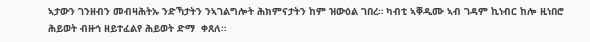ኣታውን ገንዘብን መብዛሕትኡ ንድኻታትን ንኣገልግሎት ሕክምናታትን ከም ዝውዕል ገበረ። ካብቲ ኣቐዲሙ ኣብ ገዳም ኪነብር ከሎ ዚነበሮ ሕይወት ብዙኅ ዘይተፈልየ ሕይወት ድማ  ቀጸለ።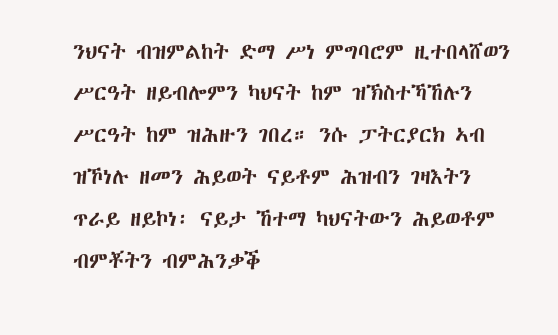ንህናት ብዝምልከት ድማ ሥነ ምግባሮም ዚተበላሸወን ሥርዓት ዘይብሎምን ካህናት ከም ዝኽስተኻኸሉን ሥርዓት ከም ዝሕዙን ገበረ። ንሱ ፓትርያርክ ኣብ ዝኾነሉ ዘመን ሕይወት ናይቶም ሕዝብን ገዛእትን ጥራይ ዘይኮነ፡ ናይታ ኸተማ ካህናትውን ሕይወቶም ብምቾትን ብምሕንቃቕ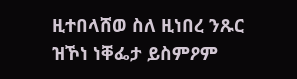ዚተበላሸወ ስለ ዚነበረ ንጹር  ዝኾነ ነቐፌታ ይስምዖም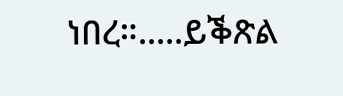ነበረ።.....ይቕጽል